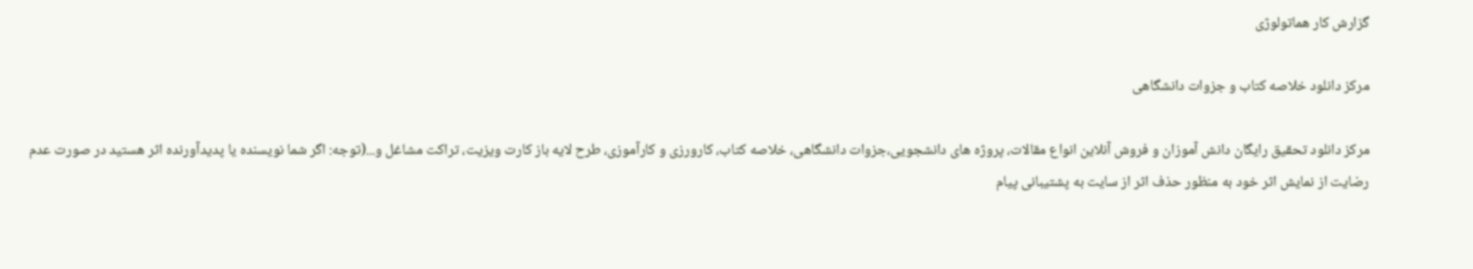گزارش کار هماتولوژی

مرکز دانلود خلاصه کتاب و جزوات دانشگاهی

مرکز دانلود تحقیق رايگان دانش آموزان و فروش آنلاين انواع مقالات، پروژه های دانشجويی،جزوات دانشگاهی، خلاصه کتاب، كارورزی و کارآموزی، طرح لایه باز کارت ویزیت، تراکت مشاغل و...(توجه: اگر شما نویسنده یا پدیدآورنده اثر هستید در صورت عدم رضایت از نمایش اثر خود به منظور حذف اثر از سایت به پشتیبانی پیام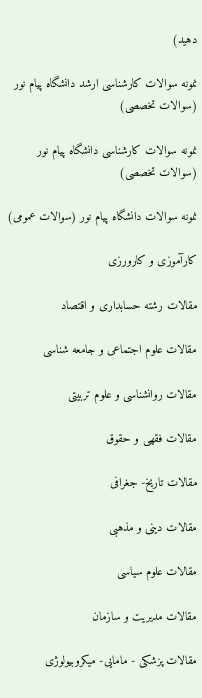دهید)

نمونه سوالات کارشناسی ارشد دانشگاه پیام نور (سوالات تخصصی)

نمونه سوالات کارشناسی دانشگاه پیام نور (سوالات تخصصی)

نمونه سوالات دانشگاه پيام نور (سوالات عمومی)

کارآموزی و کارورزی

مقالات رشته حسابداری و اقتصاد

مقالات علوم اجتماعی و جامعه شناسی

مقالات روانشناسی و علوم تربیتی

مقالات فقهی و حقوق

مقالات تاریخ- جغرافی

مقالات دینی و مذهبی

مقالات علوم سیاسی

مقالات مدیریت و سازمان

مقالات پزشکی - مامایی- میکروبیولوژی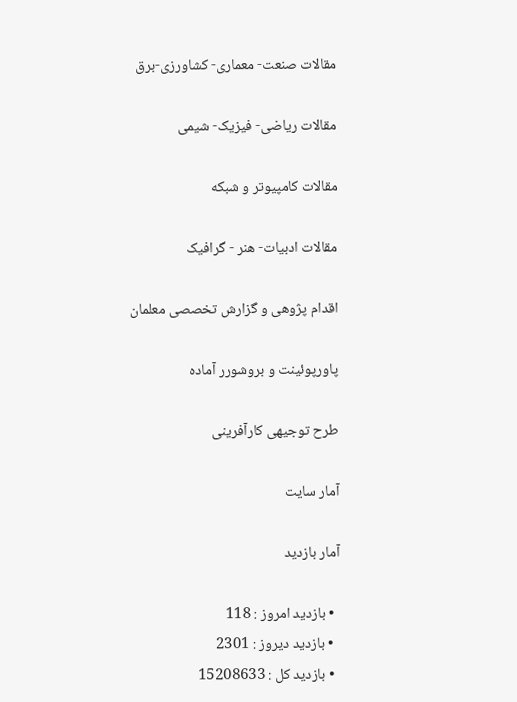مقالات صنعت- معماری- کشاورزی-برق

مقالات ریاضی- فیزیک- شیمی

مقالات کامپیوتر و شبکه

مقالات ادبیات- هنر - گرافیک

اقدام پژوهی و گزارش تخصصی معلمان

پاورپوئینت و بروشورر آماده

طرح توجیهی کارآفرینی

آمار سایت

آمار بازدید

  • بازدید امروز : 118
  • بازدید دیروز : 2301
  • بازدید کل : 15208633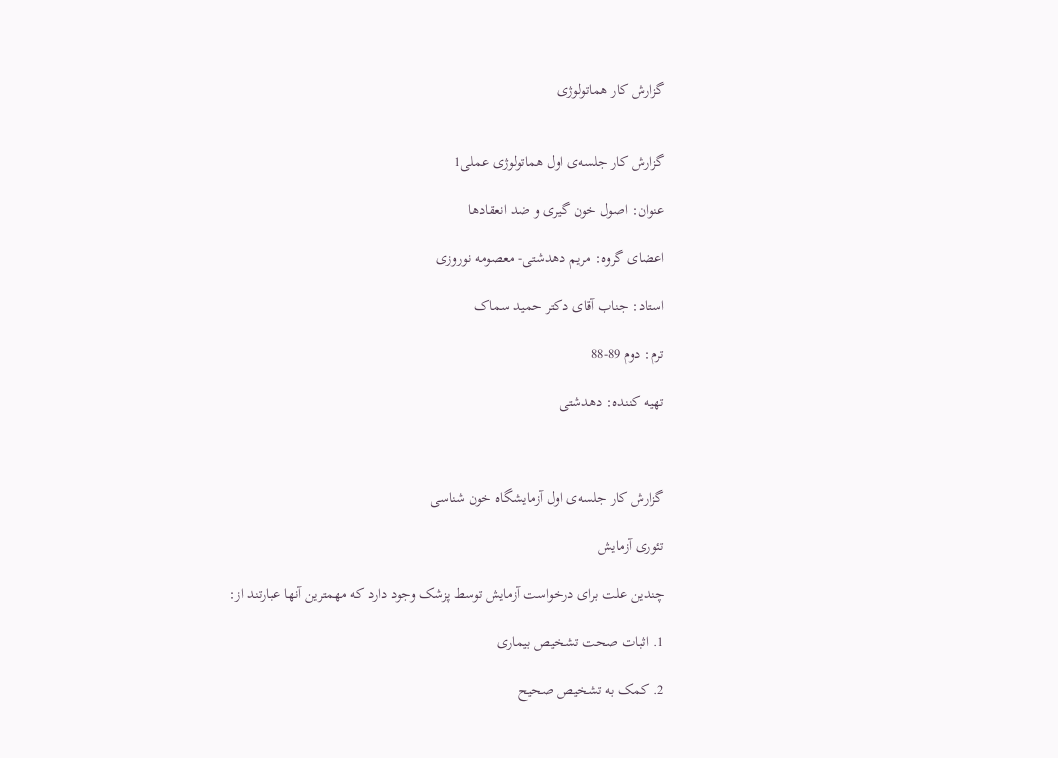گزارش کار هماتولوژی


گزارش کار جلسه‌ی اول هماتولوژی عملی1

عنوان: اصول خون گیری و ضد انعقادها

اعضای گروه: مریم دهدشتی- معصومه نوروزی

استاد: جناب آقای دکتر حمید سماک

ترم: دوم 89-88

تهیه کننده: دهدشتی



گزارش کار جلسه‌ی اول آزمایشگاه خون شناسی

تئوری آزمایش

چندین علت برای درخواست آزمایش توسط پزشک وجود دارد که مهمترین آنها عبارتند از:

1. اثبات صحت تشخیص بیماری

2. کمک به تشخیص صحیح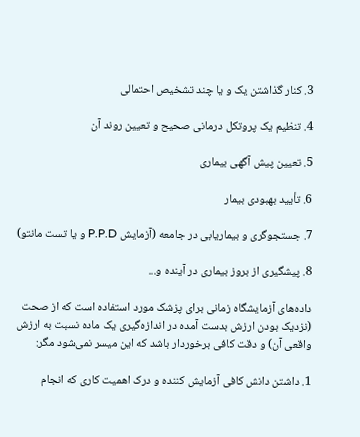3. کنار گذاشتن یک و یا چند تشخیص احتمالی

4. تنظیم یک پروتکل درمانی صحیح و تعیین روند آن

5. تعیین پیش آگهی بیماری

6. تأیید بهبودی بیمار

7. جستجوگری و بیماریابی در جامعه (آزمایش P.P.D و یا تست مانتو)

8. پیشگیری از بروز بیماری در آینده و...

داده‌های آزمایشگاه زمانی برای پزشک مورد استفاده است که از صحت (نزدیک بودن ارزش بدست آمده در اندازه‌گیری یک ماده نسبت به ارزش واقعی آن) و دقت کافی برخوردار باشد که این میسر نمی‌شود مگر:

1. داشتن دانش کافی آزمایش کننده و درک اهمیت کاری که انجام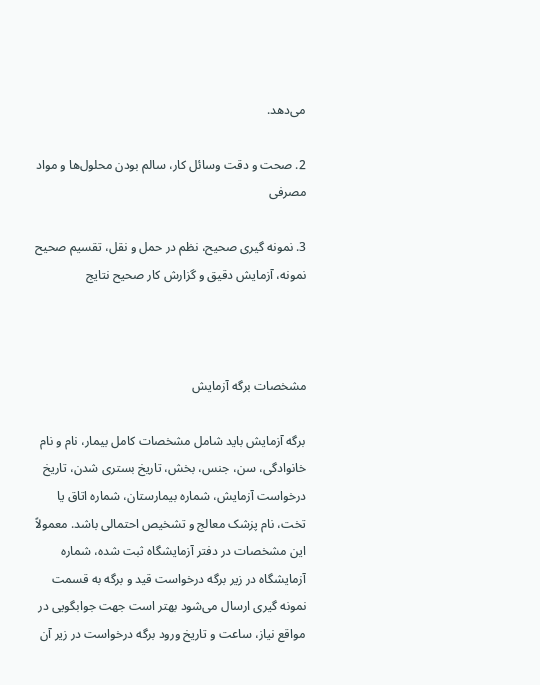می‌دهد.

2. صحت و دقت وسائل کار، سالم بودن محلول‌ها و مواد مصرفی

3. نمونه گیری صحیح، نظم در حمل و نقل، تقسیم صحیح نمونه، آزمایش دقیق و گزارش کار صحیح نتایج



مشخصات برگه آزمایش

برگه آزمایش باید شامل مشخصات کامل بیمار، نام و نام خانوادگی، سن، جنس، بخش، تاریخ بستری شدن، تاریخ درخواست آزمایش، شماره بیمارستان، شماره اتاق یا تخت، نام پزشک معالج و تشخیص احتمالی باشد. معمولاً این مشخصات در دفتر آزمایشگاه ثبت شده، شماره آزمایشگاه در زیر برگه درخواست قید و برگه به قسمت نمونه گیری ارسال می‌شود بهتر است جهت جوابگویی در مواقع نیاز، ساعت و تاریخ ورود برگه درخواست در زیر آن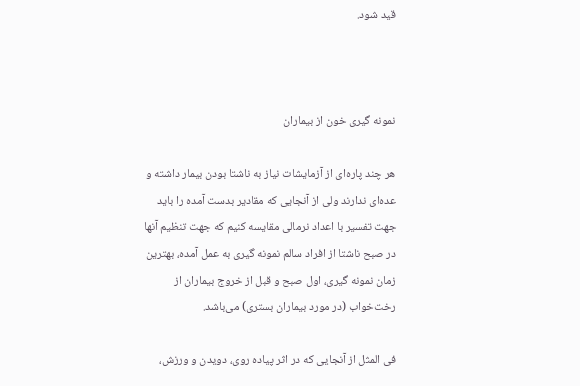قید شود.



نمونه گیری خون از بیماران

هر چند پاره‌ای از آزمایشات نیاز به ناشتا بودن بیمار داشته و عده‌ای ندارند ولی از آنجایی که مقادیر بدست آمده را باید جهت تفسیر با اعداد نرمالی مقایسه کنیم که جهت تنظیم آنها در صبح ناشتا از افراد سالم نمونه گیری به عمل آمده، بهترین زمان نمونه گیری، اول صبح و قبل از خروج بیماران از رخت‌خواب (در مورد بیماران بستری) می‌باشد.

فی المثل از آنجایی که در اثر پیاده روی، دویدن و ورزش،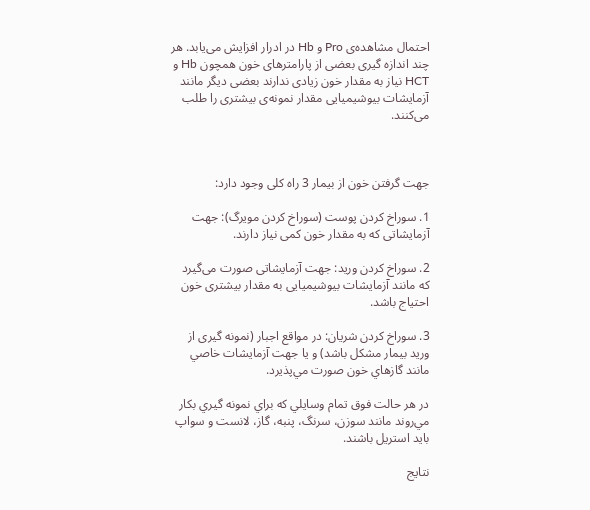احتمال مشاهده‌ی Pro و Hb در ادرار افزایش می‌یابد. هر چند اندازه گیری بعضی از پارامترهای خون همچون Hb و HCT نیاز به مقدار خون زیادی ندارند بعضی دیگر مانند آزمایشات بیوشیمیایی مقدار نمونه‌ی بیشتری را طلب می‌کنند.



جهت گرفتن خون از بیمار 3 راه کلی وجود دارد:

1. سوراخ کردن پوست (سوراخ کردن مویرگ): جهت آزمایشاتی که به مقدار خون کمی نیاز دارند.

2. سوراخ کردن ورید: جهت آزمایشاتی صورت می‌گیرد که مانند آزمایشات بیوشیمیایی به مقدار بیشتری خون احتیاج باشد.

3. سوراخ کردن شریان: در مواقع اجبار (نمونه گیری از ورید بيمار مشكل باشد) و يا جهت آزمايشات خاصي مانند گازهاي خون صورت مي‌پذيرد.

در هر حالت فوق تمام وسايلي كه براي نمونه گيري بكار مي‌روند مانند سوزن، سرنگ، پنبه، گاز، لانست و سواپ بايد استريل باشند.

نتايج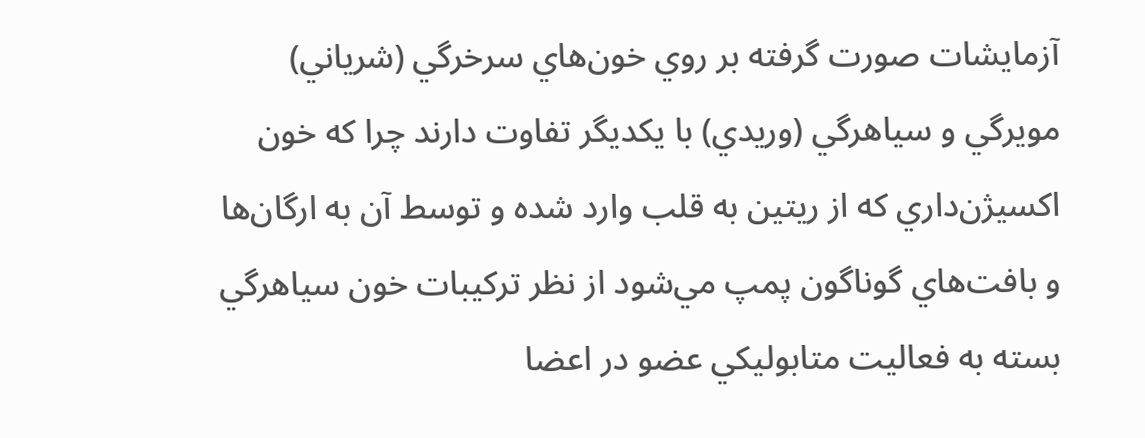آزمايشات صورت گرفته بر روي خون‌هاي سرخرگي (شرياني) مويرگي و سياهرگي (وريدي) با يكديگر تفاوت دارند چرا كه خون اكسيژن‌داري كه از ريتين به قلب وارد شده و توسط آن به ارگان‌ها و بافت‌هاي گوناگون پمپ مي‌شود از نظر تركيبات خون سياهرگي بسته به فعاليت متابوليكي عضو در اعضا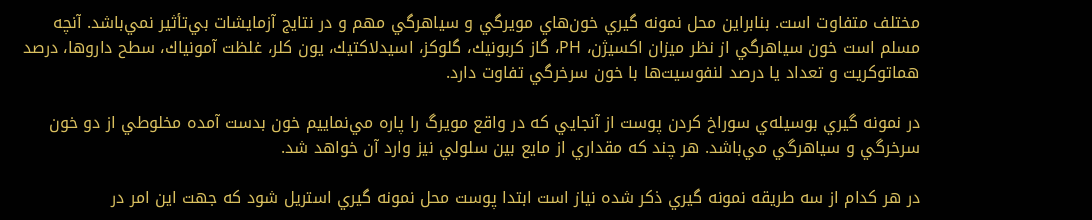مختلف متفاوت است. بنابراين محل نمونه گيري خون‌هاي مويرگي و سياهرگي مهم و در نتايج آزمايشات بي‌تأثير نمي‌باشد. آنچه مسلم است خون سياهرگي از نظر ميزان اكسيژن، PH، گاز كربونيك، گلوكز، اسيدلاكتيك، يون كلر، غلظت آمونياك، سطح داروها، درصد هماتوكريت و تعداد يا درصد لنفوسيت‌ها با خون سرخرگي تفاوت دارد.

در نمونه گيري بوسيله‌ي سوراخ كردن پوست از آنجايي كه در واقع مويرگ را پاره مي‌نماييم خون بدست آمده مخلوطي از دو خون سرخرگي و سياهرگي مي‌باشد. هر چند كه مقداري از مايع بين سلولي نيز وارد آن خواهد شد.

در هر كدام از سه طريقه نمونه گيري ذكر شده نياز است ابتدا پوست محل نمونه گيري استريل شود كه جهت اين امر در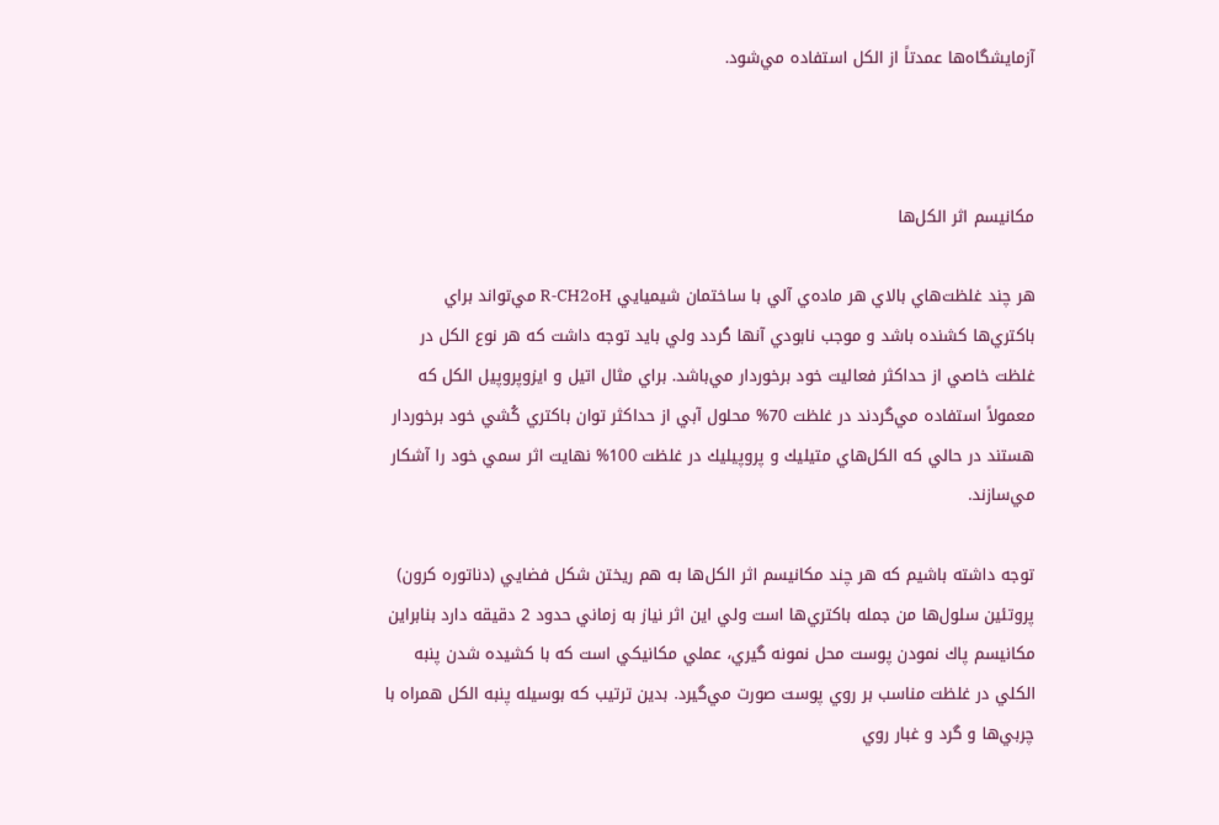آزمايشگاه‌ها عمدتاً از الكل استفاده مي‌شود.



مكانيسم اثر الكل‌ها

هر چند غلظت‌هاي بالاي هر ماده‌ي آلي با ساختمان شيميايي R-CH2oH مي‌تواند براي باكتري‌ها كشنده باشد و موجب نابودي آنها گردد ولي بايد توجه داشت كه هر نوع الكل در غلظت خاصي از حداكثر فعاليت خود برخوردار مي‌باشد. براي مثال اتيل و ايزوپروپيل الكل كه معمولاً استفاده مي‌گردند در غلظت 70% محلول آبي از حداكثر توان باكتري كُشي خود برخوردار هستند در حالي كه الكل‌هاي متيليك و پروپيليك در غلظت 100% نهايت اثر سمي خود را آشكار مي‌سازند.

توجه داشته باشيم كه هر چند مكانيسم اثر الكل‌ها به هم ريختن شكل فضايي (دناتوره كرون) پروتئين سلول‌ها من جمله باكتري‌ها است ولي اين اثر نياز به زماني حدود 2 دقيقه دارد بنابراين مكانيسم پاك نمودن پوست محل نمونه گيري، عملي مكانيكي است كه با كشيده شدن پنبه الكلي در غلظت مناسب بر روي پوست صورت مي‌گيرد. بدين ترتيب كه بوسيله پنبه الكل همراه با چربي‌ها و گرد و غبار روي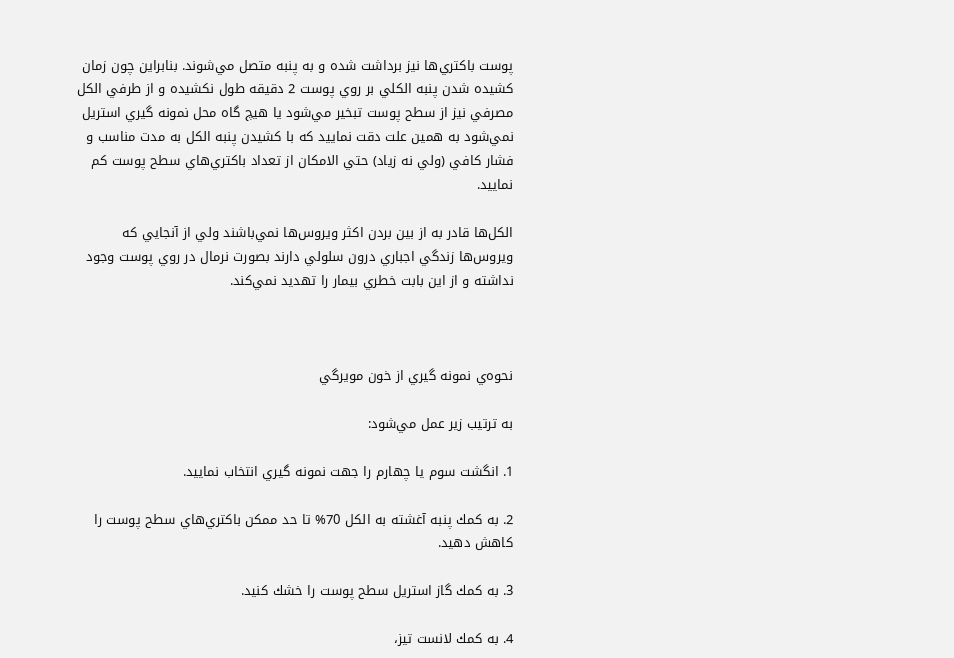پوست باكتري‌ها نيز برداشت شده و به پنبه متصل مي‌شوند. بنابراين چون زمان كشيده شدن پنبه الكلي بر روي پوست 2 دقيقه طول نكشيده و از طرفي الكل مصرفي نيز از سطح پوست تبخير مي‌شود يا هيچ گاه محل نمونه گيري استريل نمي‌شود به همين علت دقت نماييد كه با كشيدن پنبه الكل به مدت مناسب و فشار كافي (ولي نه زياد) حتي الامكان از تعداد باكتري‌هاي سطح پوست كم نماييد.

الكل‌ها قادر به از بين بردن اكثر ويروس‌ها نمي‌باشند ولي از آنجايي كه ويروس‌ها زندگي اجباري درون سلولي دارند بصورت نرمال در روي پوست وجود نداشته و از اين بابت خطري بيمار را تهديد نمي‌كند.



نحوه‌ي نمونه گيري از خون مويرگي

به ترتيب زير عمل مي‌شود:

1. انگشت سوم يا چهارم را جهت نمونه گيري انتخاب نماييد.

2. به كمك پنبه آغشته به الكل 70% تا حد ممكن باكتري‌هاي سطح پوست را كاهش دهيد.

3. به كمك گاز استريل سطح پوست را خشك كنيد.

4. به كمك لانست تيز،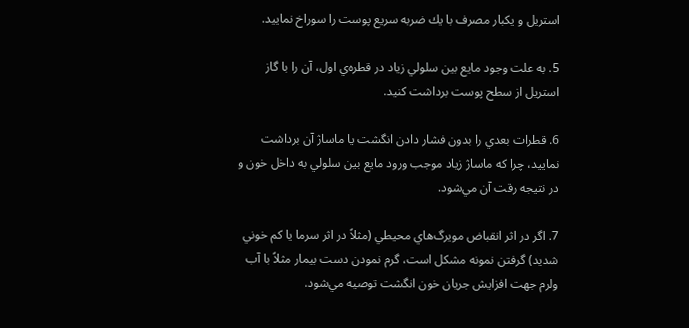استريل و يكبار مصرف با يك ضربه سريع پوست را سوراخ نماييد.

5. به علت وجود مايع بين سلولي زياد در قطره‌ي اول، آن را با گاز استريل از سطح پوست برداشت كنيد.

6. قطرات بعدي را بدون فشار دادن انگشت يا ماساژ آن برداشت نماييد، چرا كه ماساژ زياد موجب ورود مايع بين سلولي به داخل خون و در نتيجه رقت آن مي‌شود.

7. اگر در اثر انقباض مويرگ‌هاي محيطي (مثلاً در اثر سرما يا كم خوني شديد) گرفتن نمونه مشكل است، گرم نمودن دست بيمار مثلاً با آب ولرم جهت افزايش جريان خون انگشت توصيه مي‌شود.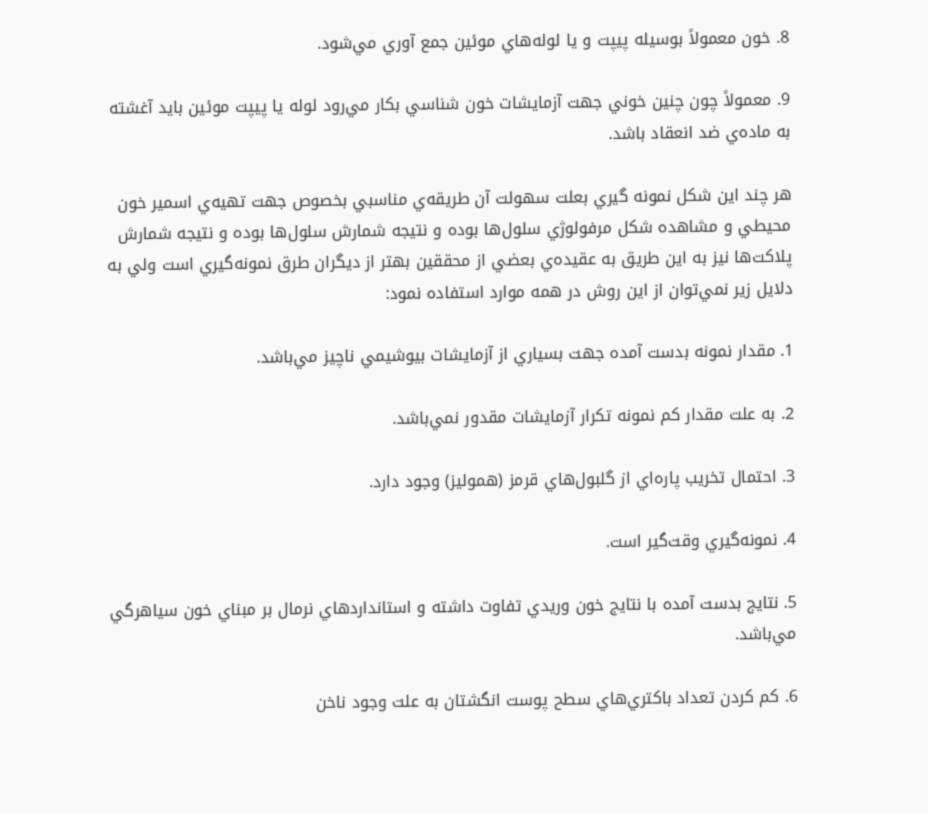8. خون معمولاً بوسيله پيپت و يا لوله‌هاي موئين جمع آوري مي‌شود.

9. معمولاً چون چنين خوني جهت آزمايشات خون شناسي بكار مي‌رود لوله يا پيپت موئين بايد آغشته به ماده‌ي ضد انعقاد باشد.

هر چند اين شكل نمونه گيري بعلت سهولت آن طريقه‌ي مناسبي بخصوص جهت تهيه‌ي اسمير خون محيطي و مشاهده شكل مرفولوژي سلول‌ها بوده و نتيجه شمارش سلول‌ها بوده و نتيجه شمارش پلاكت‌ها نيز به اين طريق به عقيده‌ي بعضي از محققين بهتر از ديگران طرق نمونه‌گيري است ولي به دلايل زير نمي‌توان از اين روش در همه موارد استفاده نمود:

1. مقدار نمونه بدست آمده جهت بسياري از آزمايشات بيوشيمي ناچيز مي‌باشد.

2. به علت مقدار كم نمونه تكرار آزمايشات مقدور نمي‌باشد.

3. احتمال تخريب پاره‌اي از گلبول‌هاي قرمز (هموليز) وجود دارد.

4. نمونه‌گيري وقت‌گير است.

5. نتايج بدست آمده با نتايج خون وريدي تفاوت داشته و استانداردهاي نرمال بر مبناي خون سياهرگي مي‌باشد.

6. كم كردن تعداد باكتري‌هاي سطح پوست انگشتان به علت وجود ناخن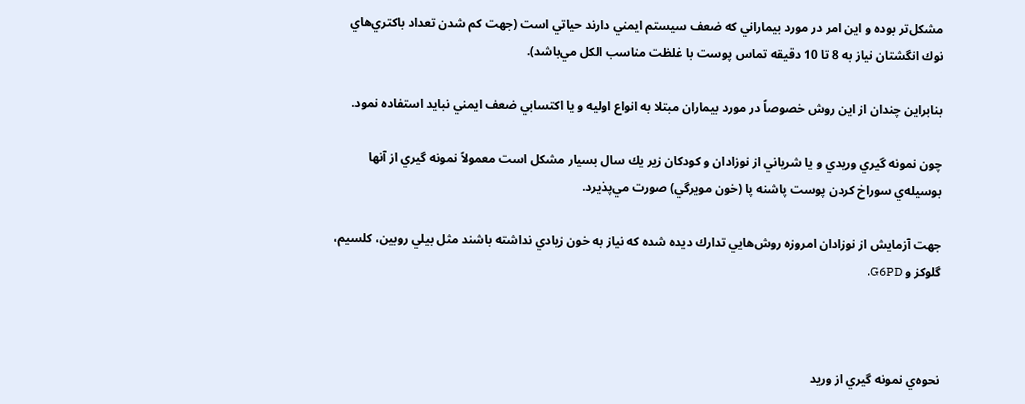مشكل‌تر بوده و اين امر در مورد بيماراني كه ضعف سيستم ايمني دارند حياتي است (جهت كم شدن تعداد باكتري‌هاي نوك انگشتان نياز به 8 تا 10 دقيقه تماس پوست با غلظت مناسب الكل مي‌باشد).

بنابراين چندان از اين روش خصوصاً در مورد بيماران مبتلا به انواع اوليه و يا اكتسابي ضعف ايمني نبايد استفاده نمود.

چون نمونه گيري وريدي و يا شرياني از نوزادان و كودكان زير يك سال بسيار مشكل است معمولاً نمونه گيري از آنها بوسيله‌ي سوراخ كردن پوست پاشنه پا (خون مويرگي) صورت مي‌پذيرد.

جهت آزمايش از نوزادان امروزه روش‌هايي تدارك ديده شده كه نياز به خون زيادي نداشته باشند مثل بيلي روبين، كلسيم، گلوكز و G6PD.



نحوه‌ي نمونه گيري از وريد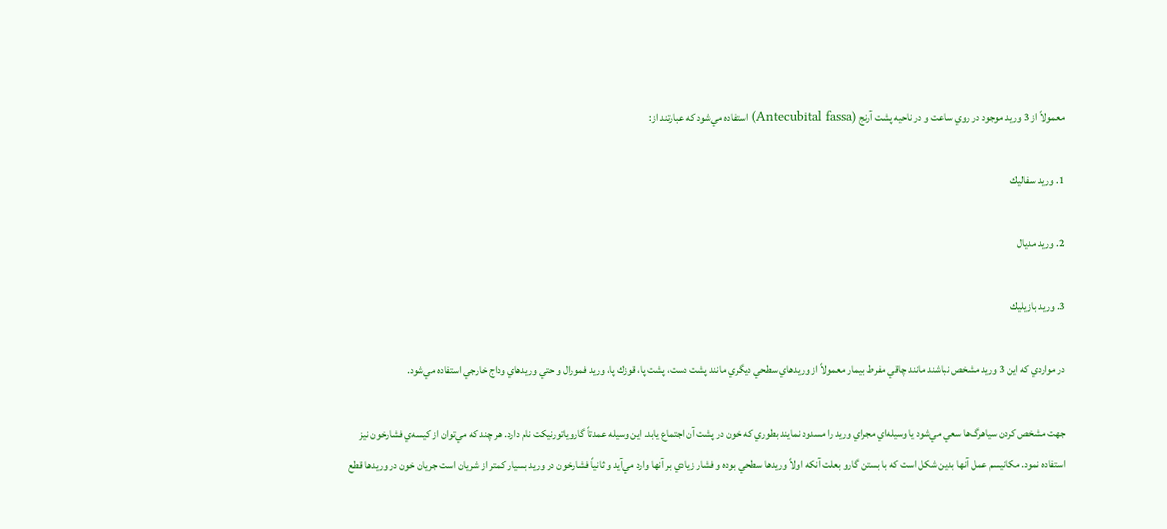معمولاً از 3 وريد موجود در روي ساعت و در ناحيه پشت آرنج (Antecubital fassa) استفاده مي‌شود كه عبارتند از:

1. وريد سفاليك

2. وريد مديال

3. وريد بازيليك

در مواردي كه اين 3 وريد مشخص نباشند مانند چاقي مفرط بيمار معمولاً از وريدهاي سطحي ديگري مانند پشت دست، پشت پا، قوزك پا، وريد فمورال و حتي وريدهاي وداج خارجي استفاده مي‌شود.

جهت مشخص كردن سياهرگ‌ها سعي مي‌شود يا وسيله‌اي مجراي وريد را مسدود نمايند بطوري كه خون در پشت آن اجتماع يابد. اين وسيله عمدتاً گاروياتورنيكت نام دارد. هر چند كه مي‌توان از كيسه‌ي فشارخون نيز استفاده نمود. مكانيسم عمل آنها بدين شكل است كه با بستن گارو بعلت آنكه اولاً وريدها سطحي بوده و فشار زيادي بر آنها وارد مي‌آيد و ثانياً فشارخون در وريد بسيار كمتر از شريان است جريان خون در وريدها قطع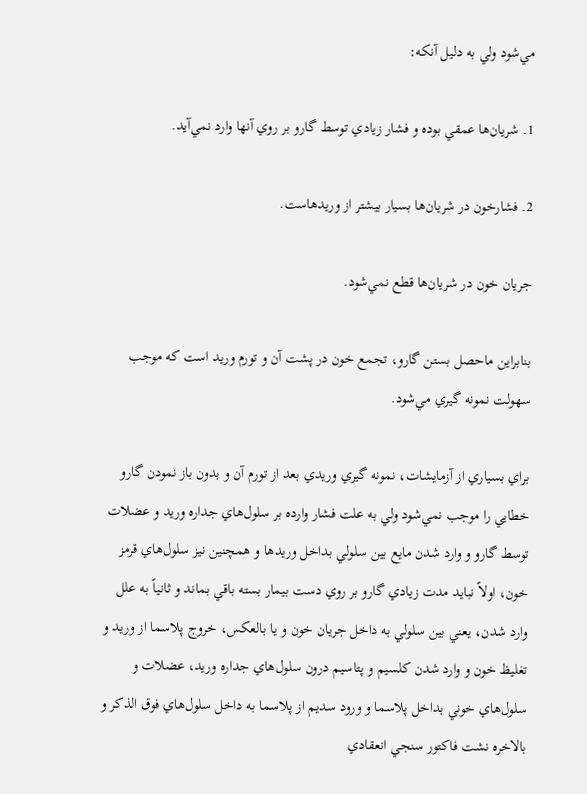مي‌شود ولي به دليل آنكه:

1. شريان‌ها عمقي بوده و فشار زيادي توسط گارو بر روي آنها وارد نمي‌آيد.

2. فشارخون در شريان‌ها بسيار بيشتر از وريدهاست.

جريان خون در شريان‌ها قطع نمي‌شود.

بنابراين ماحصل بستن گارو، تجمع خون در پشت آن و تورم وريد است كه موجب سهولت نمونه گيري مي‌شود.

براي بسياري از آزمايشات، نمونه گيري وريدي بعد از تورم آن و بدون باز نمودن گارو خطايي را موجب نمي‌شود ولي به علت فشار وارده بر سلول‌هاي جداره وريد و عضلات توسط گارو و وارد شدن مايع بين سلولي بداخل وريدها و همچنين نيز سلول‌هاي قرمز خون، اولاً نبايد مدت زيادي گارو بر روي دست بيمار بسته باقي بماند و ثانياً به علل وارد شدن، يعني بين سلولي به داخل جريان خون و يا بالعكس، خروج پلاسما از وريد و تغليظ خون و وارد شدن كلسيم و پتاسيم درون سلول‌هاي جداره وريد، عضلات و سلول‌هاي خوني بداخل پلاسما و ورود سديم از پلاسما به داخل سلول‌هاي فوق الذكر و بالاخره نشت فاكتور سنجي انعقادي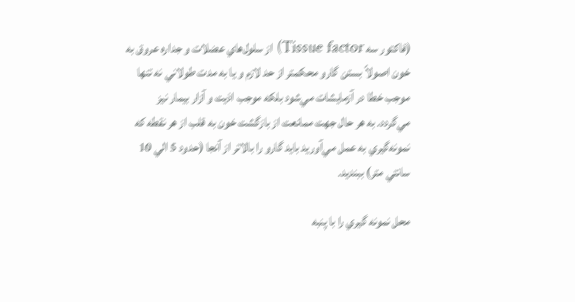(فاكتور سه Tissue factor) از سلول‌هاي عضلات و جداره عروق به خون اصولاً بستن گارو محكمتر از حد لازم و يا به مدت طولاني نه تنها موجب خطا در آزمايشات مي‌شود بلكه موجب اذيت و آزار بيمار نيز مي‌گردد. به هر حال جهت ممانعت از بازگشت خون به قلب از هر نقطه كه نمونه‌گيري به عمل مي‌آوريد بايد گارو را بالاتر از آنجا (حدود 5 الي 10 سانتي متر) ببنديد.

محل نمونه گيري را با پنبه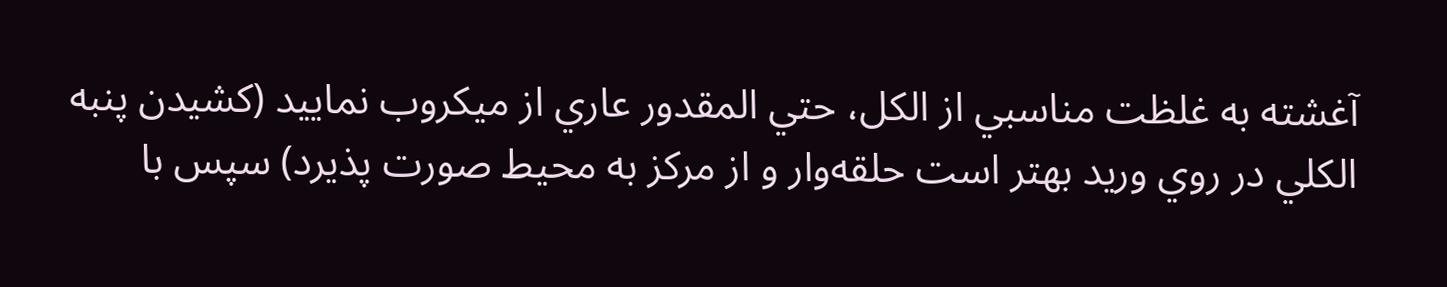آغشته به غلظت مناسبي از الكل، حتي المقدور عاري از ميكروب نماييد (كشيدن پنبه الكلي در روي وريد بهتر است حلقه‌وار و از مركز به محيط صورت پذيرد) سپس با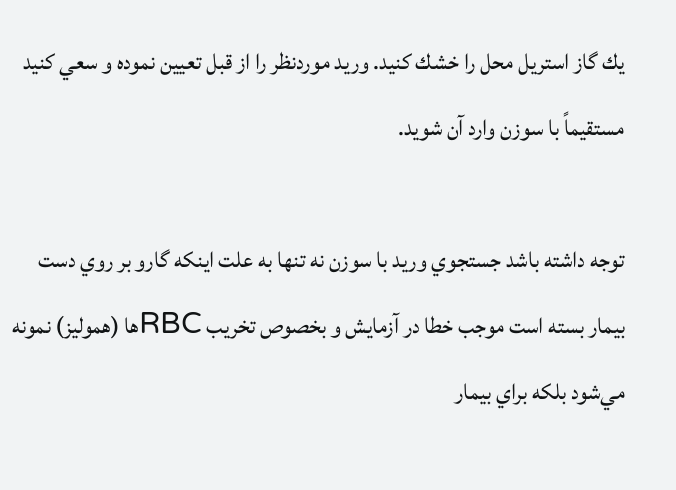يك گاز استريل محل را خشك كنيد. وريد موردنظر را از قبل تعيين نموده و سعي كنيد مستقيماً با سوزن وارد آن شويد.

توجه داشته باشد جستجوي وريد با سوزن نه تنها به علت اينكه گارو بر روي دست بيمار بسته است موجب خطا در آزمايش و بخصوص تخريب RBCها (هموليز) نمونه مي‌شود بلكه براي بيمار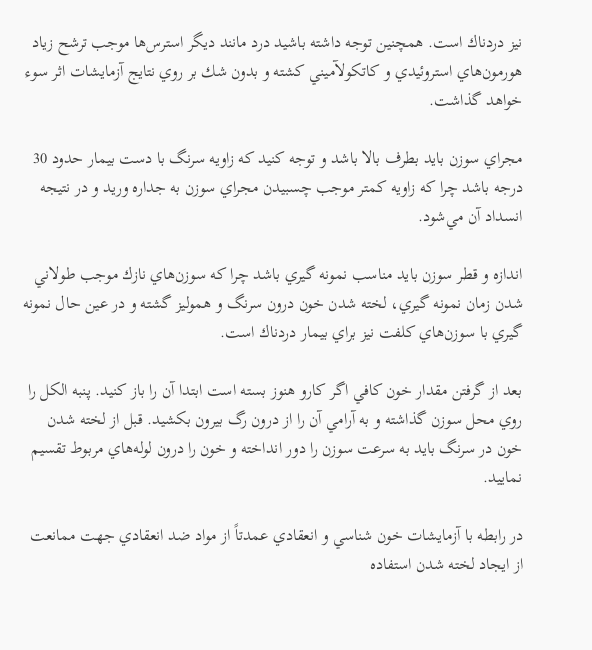نيز دردناك است. همچنين توجه داشته باشيد درد مانند ديگر استرس‌ها موجب ترشح زياد هورمون‌هاي استروئيدي و كاتكولآميني كشته و بدون شك بر روي نتايج آزمايشات اثر سوء خواهد گذاشت.

مجراي سوزن بايد بطرف بالا باشد و توجه كنيد كه زاويه سرنگ با دست بيمار حدود 30 درجه باشد چرا كه زاويه كمتر موجب چسبيدن مجراي سوزن به جداره وريد و در نتيجه انسداد آن مي‌شود.

اندازه و قطر سوزن بايد مناسب نمونه گيري باشد چرا كه سوزن‌هاي نازك موجب طولاني شدن زمان نمونه گيري، لخته شدن خون درون سرنگ و هموليز گشته و در عين حال نمونه گيري با سوزن‌هاي كلفت نيز براي بيمار دردناك است.

بعد از گرفتن مقدار خون كافي اگر كارو هنوز بسته است ابتدا آن را باز كنيد. پنبه الكل را روي محل سوزن گذاشته و به آرامي آن را از درون رگ بيرون بكشيد. قبل از لخته شدن خون در سرنگ بايد به سرعت سوزن را دور انداخته و خون را درون لوله‌هاي مربوط تقسيم نماييد.

در رابطه با آزمايشات خون شناسي و انعقادي عمدتاً از مواد ضد انعقادي جهت ممانعت از ايجاد لخته شدن استفاده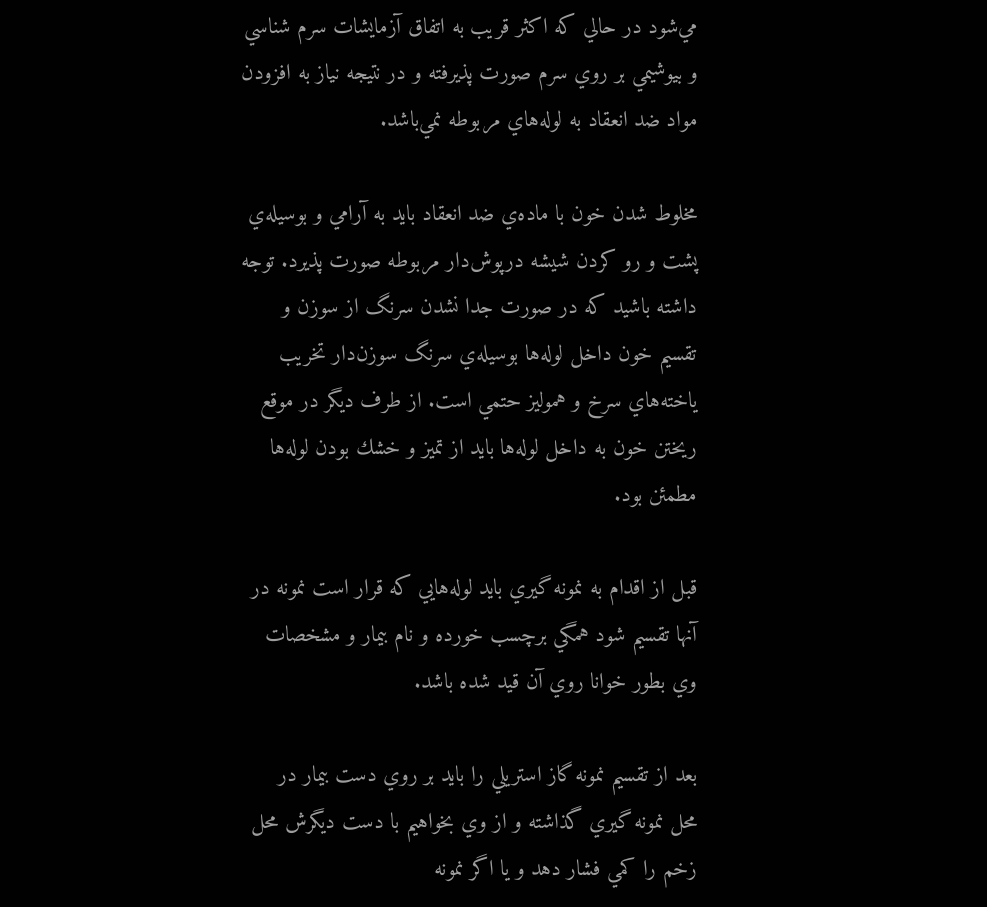مي‌شود در حالي كه اكثر قريب به اتفاق آزمايشات سرم شناسي و بيوشيمي بر روي سرم صورت پذيرفته و در نتيجه نياز به افزودن مواد ضد انعقاد به لوله‌هاي مربوطه نمي‌باشد.

مخلوط شدن خون با ماده‌ي ضد انعقاد بايد به آرامي و بوسيله‌ي پشت و رو كردن شيشه درپوش‌دار مربوطه صورت پذيرد. توجه داشته باشيد كه در صورت جدا نشدن سرنگ از سوزن و تقسيم خون داخل لوله‌ها بوسيله‌ي سرنگ سوزن‌دار تخريب ياخته‌هاي سرخ و هموليز حتمي است. از طرف ديگر در موقع ريختن خون به داخل لوله‌ها بايد از تميز و خشك بودن لوله‌ها مطمئن بود.

قبل از اقدام به نمونه گيري بايد لوله‌هايي كه قرار است نمونه در آنها تقسيم شود همگي برچسب خورده و نام بيمار و مشخصات وي بطور خوانا روي آن قيد شده باشد.

بعد از تقسيم نمونه گاز استريلي را بايد بر روي دست بيمار در محل نمونه گيري گذاشته و از وي بخواهيم با دست ديگرش محل زخم را كمي فشار دهد و يا اگر نمونه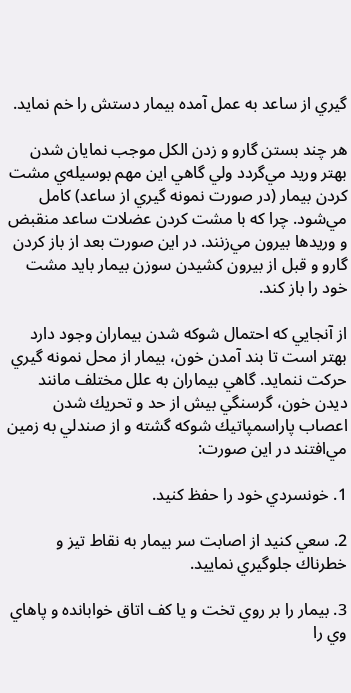گيري از ساعد به عمل آمده بيمار دستش را خم نمايد.

هر چند بستن گارو و زدن الكل موجب نمايان شدن بهتر وريد مي‌گردد ولي گاهي اين مهم بوسيله‌ي مشت كردن بيمار (در صورت نمونه گيري از ساعد) كامل مي‌شود. چرا كه با مشت كردن عضلات ساعد منقبض و وريدها بيرون مي‌زنند. در اين صورت بعد از باز كردن گارو و قبل از بيرون كشيدن سوزن بيمار بايد مشت خود را باز كند.

از آنجايي كه احتمال شوكه شدن بيماران وجود دارد بهتر است تا بند آمدن خون، بيمار از محل نمونه گيري حركت ننمايد. گاهي بيماران به علل مختلف مانند ديدن خون، گرسنگي بيش از حد و تحريك شدن اعصاب پاراسمپاتيك شوكه گشته و از صندلي به زمين مي‌افتند در اين صورت:

1. خونسردي خود را حفظ كنيد.

2. سعي كنيد از اصابت سر بيمار به نقاط تيز و خطرناك جلوگيري نماييد.

3. بيمار را بر روي تخت و يا كف اتاق خوابانده و پاهاي وي را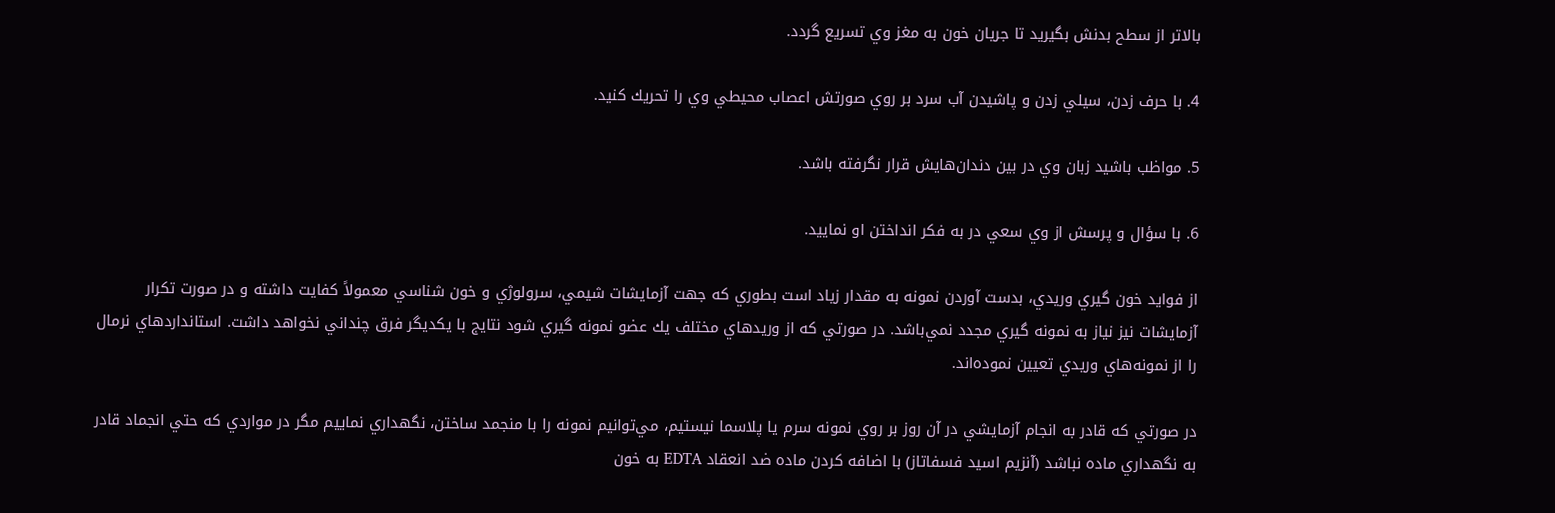بالاتر از سطح بدنش بگيريد تا جريان خون به مغز وي تسريع گردد.

4. با حرف زدن، سيلي زدن و پاشيدن آب سرد بر روي صورتش اعصاب محيطي وي را تحريك كنيد.

5. مواظب باشيد زبان وي در بين دندان‌هايش قرار نگرفته باشد.

6. با سؤال و پرسش از وي سعي در به فكر انداختن او نماييد.

از فوايد خون گيري وريدي، بدست آوردن نمونه به مقدار زياد است بطوري كه جهت آزمايشات شيمي، سرولوژي و خون شناسي معمولاً كفايت داشته و در صورت تكرار آزمايشات نيز نياز به نمونه گيري مجدد نمي‌باشد. در صورتي كه از وريدهاي مختلف يك عضو نمونه گيري شود نتايج با يكديگر فرق چنداني نخواهد داشت. استانداردهاي نرمال را از نمونه‌هاي وريدي تعيين نموده‌اند.

در صورتي كه قادر به انجام آزمايشي در آن روز بر روي نمونه سرم يا پلاسما نيستيم، مي‌توانيم نمونه را با منجمد ساختن، نگهداري نماييم مگر در مواردي كه حتي انجماد قادر به نگهداري ماده نباشد (آنزيم اسيد فسفاتاز) با اضافه كردن ماده ضد انعقاد EDTA به خون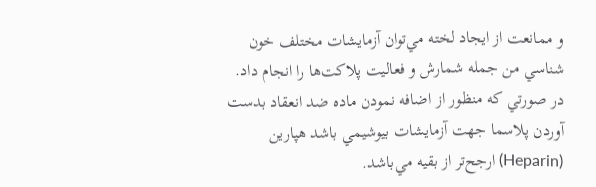و ممانعت از ايجاد لخته مي‌توان آزمايشات مختلف خون شناسي من جمله شمارش و فعاليت پلاكت‌ها را انجام داد. در صورتي كه منظور از اضافه نمودن ماده ضد انعقاد بدست آوردن پلاسما جهت آزمايشات بيوشيمي باشد هپارين (Heparin) ارجح‌تر از بقيه مي‌باشد.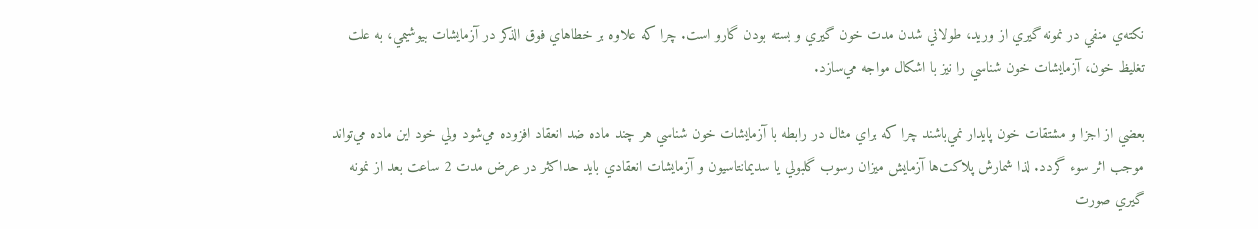نكته‌ي منفي در نمونه گيري از وريد، طولاني شدن مدت خون گيري و بسته بودن گارو است. چرا كه علاوه بر خطاهاي فوق الذكر در آزمايشات بيوشيمي، به علت تغليظ خون، آزمايشات خون شناسي را نيز با اشكال مواجه مي‌سازد.

بعضي از اجزا و مشتقات خون پايدار نمي‌باشند چرا كه براي مثال در رابطه با آزمايشات خون شناسي هر چند ماده ضد انعقاد افزوده مي‌شود ولي خود اين ماده مي‌تواند موجب اثر سوء گردد. لذا شمارش پلاكت‌ها آزمايش ميزان رسوب گلبولي يا سديمانتاسيون و آزمايشات انعقادي بايد حداكثر در عرض مدت 2 ساعت بعد از نمونه گيري صورت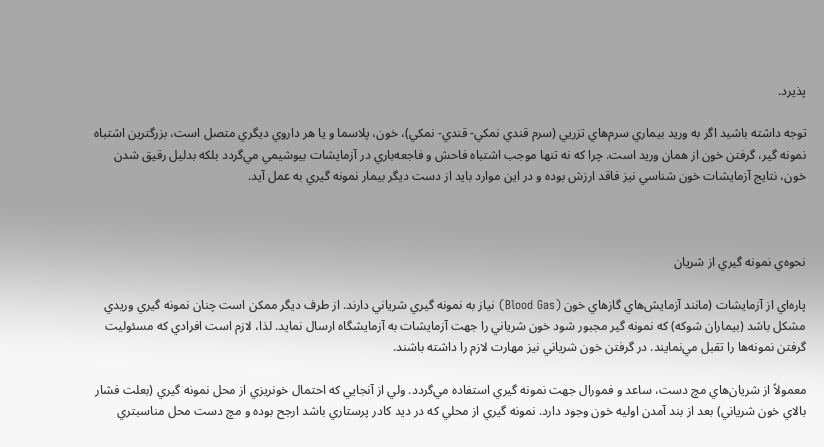پذيرد.

توجه داشته باشيد اگر به وريد بيماري سرم‌هاي تزريي (سرم قندي نمكي- قندي- نمكي)، خون، پلاسما و يا هر داروي ديگري متصل است، بزرگترين اشتباه نمونه گير، گرفتن خون از همان وريد است. چرا كه نه تنها موجب اشتباه فاحش و فاجعه‌باري در آزمايشات بيوشيمي مي‌گردد بلكه بدليل رقيق شدن خون، نتايج آزمايشات خون شناسي نيز فاقد ارزش بوده و در اين موارد بايد از دست ديگر بيمار نمونه گيري به عمل آيد.



نحوه‌ي نمونه گيري از شريان

پاره‌اي از آزمايشات (مانند آزمايش‌هاي گازهاي خون (Blood Gas) نياز به نمونه گيري شرياني دارند. از طرف ديگر ممكن است چنان نمونه گيري وريدي مشكل باشد (بيماران شوكه) كه نمونه گير مجبور شود خون شرياني را جهت آزمايشات به آزمايشگاه ارسال نمايد. لذا، لازم است افرادي كه مسئوليت گرفتن نمونه‌ها را تقبل مي‌نمايند. در گرفتن خون شرياني نيز مهارت لازم را داشته باشند.

معمولاً از شريان‌هاي مچ دست، ساعد و فمورال جهت نمونه گيري استفاده مي‌گردد. ولي از آنجايي كه احتمال خونريزي از محل نمونه گيري (بعلت فشار بالاي خون شرياني) بعد از بند آمدن اوليه خون وجود دارد. نمونه گيري از محلي كه در ديد كادر پرستاري باشد ارجح بوده و مچ دست محل مناسبتري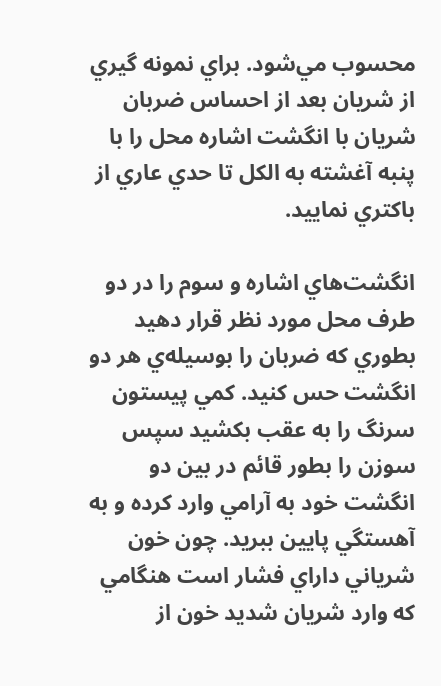محسوب مي‌شود. براي نمونه گيري از شريان بعد از احساس ضربان شريان با انگشت اشاره محل را با پنبه آغشته به الكل تا حدي عاري از باكتري نماييد.

انگشت‌هاي اشاره و سوم را در دو طرف محل مورد نظر قرار دهيد بطوري كه ضربان را بوسيله‌ي هر دو انگشت حس كنيد. كمي پيستون سرنگ را به عقب بكشيد سپس سوزن را بطور قائم در بين دو انگشت خود به آرامي وارد كرده و به آهستگي پايين ببريد. چون خون شرياني داراي فشار است هنگامي كه وارد شريان شديد خون از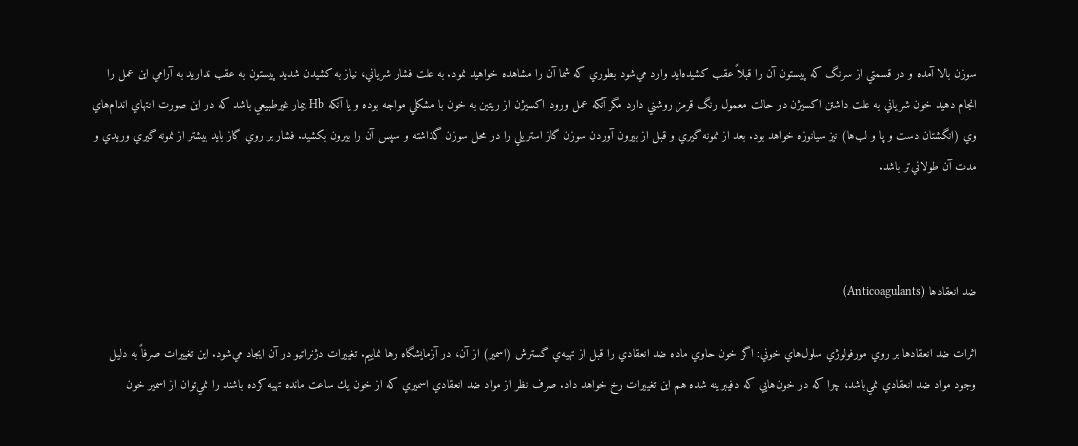سوزن بالا آمده و در قسمتي از سرنگ كه پيستون آن را قبلاً عقب كشيده‌ايد وارد مي‌شود بطوري كه شما آن را مشاهده خواهيد نمود. به علت فشار شرياني، نياز به كشيدن شديد پيستون به عقب نداريد به آرامي اين عمل را انجام دهيد خون شرياني به علت داشتن اكسيژن در حالت معمول رنگ قرمز روشني دارد مگر آنكه عمل ورود اكسيژن از ريتين به خون با مشكلي مواجه بوده و يا آنكه Hb بيمار غيرطبيعي باشد كه در اين صورت انتهاي اندام‌هاي وي (انگشتان دست و پا و لب‌ها) نيز سيانوزه خواهد بود. بعد از نمونه گيري و قبل از بيرون آوردن سوزن گاز استريلي را در محل سوزن گذاشته و سپس آن را بيرون بكشيد. فشار بر روي گاز بايد بيشتر از نمونه گيري وريدي و مدت آن طولاني‌تر باشد.



ضد انعقادها (Anticoagulants)

اثرات ضد انعقادها بر روي مورفولوژي سلول‌هاي خوني: اگر خون حاوي ماده ضد انعقادي را قبل از تهيه‌ي گسترش (اسمير) از آن، در آزمايشگاه رها نماييم. تغييرات دژنراتيو در آن ايجاد مي‌شود. اين تغييرات صرفاً به دليل وجود مواد ضد انعقادي نمي‌باشد، چرا كه در خون‌هايي كه دفيبرينه شده هم اين تغييرات رخ خواهد داد. صرف نظر از مواد ضد انعقادي اسميري كه از خون يك ساعت مانده تهيه كرده باشند را نمي‌توان از اسمير خون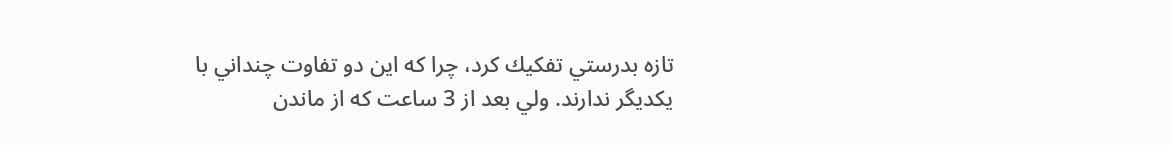تازه بدرستي تفكيك كرد، چرا كه اين دو تفاوت چنداني با يكديگر ندارند. ولي بعد از 3 ساعت كه از ماندن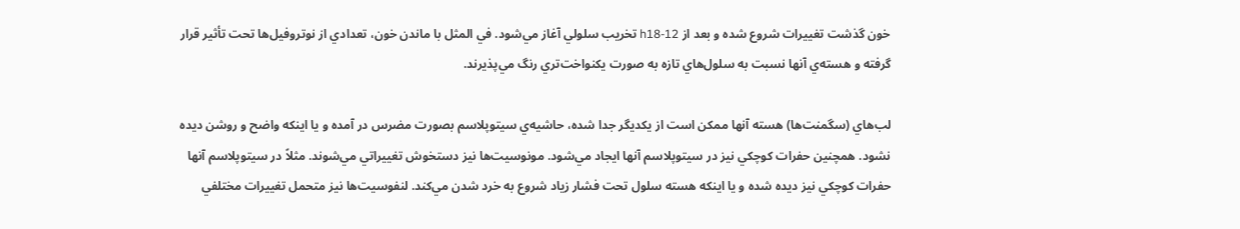خون گذشت تغييرات شروع شده و بعد از h18-12 تخريب سلولي آغاز مي‌شود. في المثل با ماندن خون، تعدادي از نوتروفيل‌ها تحت تأثير قرار گرفته و هسته‌ي آنها نسبت به سلول‌هاي تازه به صورت يكنواخت‌تري رنگ مي‌پذيرند.

لب‌هاي (سگمنت‌ها) هسته آنها ممكن است از يكديگر جدا شده، حاشيه‌ي سيتوپلاسم بصورت مضرس در آمده و يا اينكه واضح و روشن ديده نشود. همچنين حفرات كوچكي نيز در سيتوپلاسم آنها ايجاد مي‌شود. مونوسيت‌ها نيز دستخوش تغييراتي مي‌شوند. مثلاً در سيتوپلاسم آنها حفرات كوچكي نيز ديده شده و يا اينكه هسته سلول تحت فشار زياد شروع به خرد شدن مي‌كند. لنفوسيت‌ها نيز متحمل تغييرات مختلفي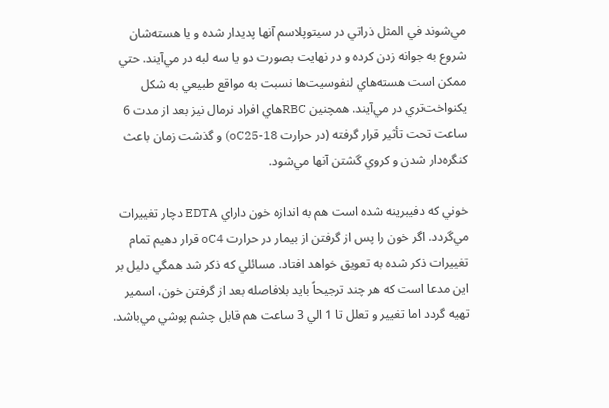مي‌شوند في المثل ذراتي در سيتوپلاسم آنها پديدار شده و يا هسته‌شان شروع به جوانه زدن كرده و در نهايت بصورت دو يا سه لبه در مي‌آيند. حتي ممكن است هسته‌هاي لنفوسيت‌ها نسبت به مواقع طبيعي به شكل يكنواخت‌تري در مي‌آيند. همچنين RBCهاي افراد نرمال نيز بعد از مدت 6 ساعت تحت تأثير قرار گرفته (در حرارت oC25-18) و گذشت زمان باعث كنگره‌دار شدن و كروي گشتن آنها مي‌شود.

خوني كه دفيبرينه شده است هم به اندازه خون داراي EDTA دچار تغييرات مي‌گردد. اگر خون را پس از گرفتن از بيمار در حرارت oC4 قرار دهيم تمام تغييرات ذكر شده به تعويق خواهد افتاد. مسائلي كه ذكر شد همگي دليل بر اين مدعا است كه هر چند ترجيحاً بايد بلافاصله بعد از گرفتن خون، اسمير تهيه گردد اما تغيير و تعلل تا 1 الي 3 ساعت هم قابل چشم پوشي مي‌باشد.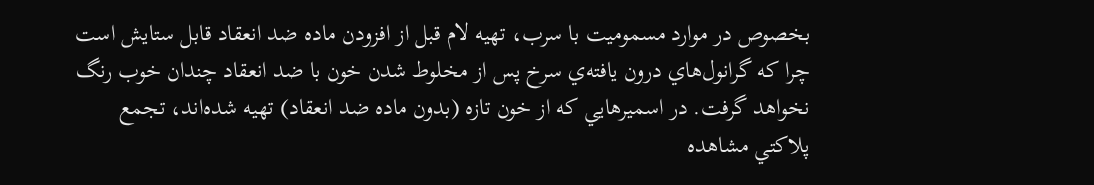بخصوص در موارد مسموميت با سرب، تهيه لام قبل از افزودن ماده ضد انعقاد قابل ستايش است چرا كه گرانول‌هاي درون يافته‌ي سرخ پس از مخلوط شدن خون با ضد انعقاد چندان خوب رنگ نخواهد گرفت. در اسميرهايي كه از خون تازه (بدون ماده ضد انعقاد) تهيه شده‌اند، تجمع پلاكتي مشاهده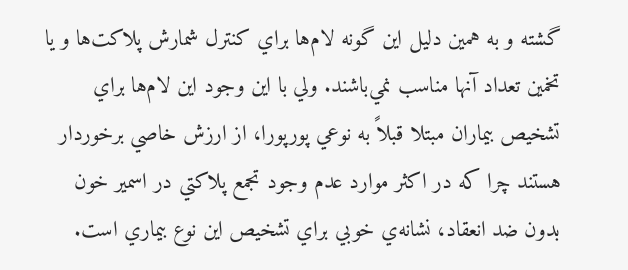گشته و به همين دليل اين گونه لام‌ها براي كنترل شمارش پلاكت‌ها و يا تخمين تعداد آنها مناسب نمي‌باشند. ولي با اين وجود اين لام‌ها براي تشخيص بيماران مبتلا قبلاً به نوعي پورپورا، از ارزش خاصي برخوردار هستند چرا كه در اكثر موارد عدم وجود تجمع پلاكتي در اسمير خون بدون ضد انعقاد، نشانه‌ي خوبي براي تشخيص اين نوع بيماري است.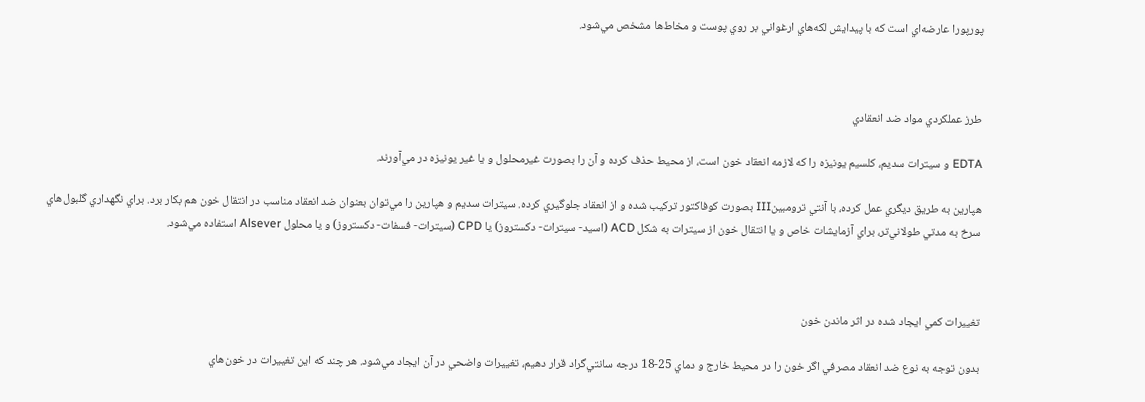پورپورا عارضه‌اي است كه با پيدايش لكه‌هاي ارغواني بر روي پوست و مخاط‌ها مشخص مي‌شود.



طرز عملكردي مواد ضد انعقادي

EDTA و سيترات سديم، كلسيم يونيزه را كه لازمه انعقاد خون است، از محيط حذف كرده و آن را بصورت غيرمحلول و يا غير يونيزه در مي‌آورند.

هپارين به طريق ديگري عمل كرده، با آنتي ترومبينIII بصورت كوفاكتور تركيب شده و از انعقاد جلوگيري كرده. سيترات سديم و هپارين را مي‌توان بعنوان ضد انعقاد مناسب در انتقال خون هم بكار برد. براي نگهداري گلبول‌هاي سرخ به مدتي طولاني‌تر، براي آزمايشات خاص و يا انتقال خون از سيترات به شكل ACD (اسيد- سيترات- دكستروز) يا CPD (سيترات- فسفات- دكستروز) و يا محلول Alsever استفاده مي‌شود.



تغييرات كمي ايجاد شده در اثر ماندن خون

بدون توجه به نوع ضد انعقاد مصرفي اگر خون را در محيط خارج و دماي 25-18 درجه سانتي‌گراد قرار دهيم، تغييرات واضحي در آن ايجاد مي‌شود. هر چند كه اين تغييرات در خون‌هاي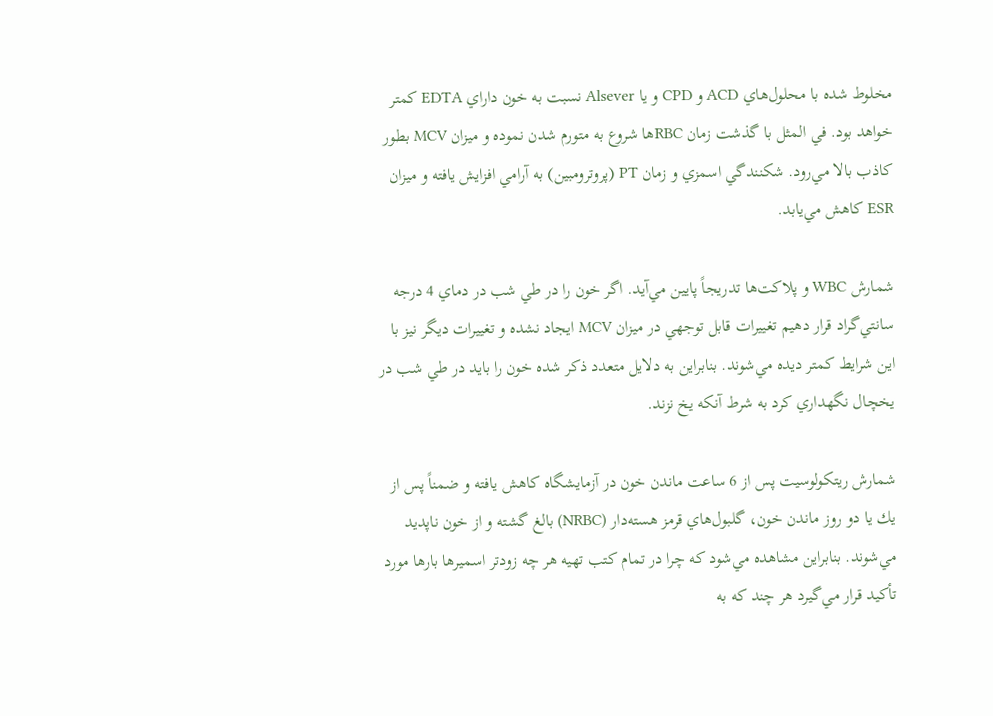مخلوط شده با محلول‌هاي ACD و CPD و يا Alsever نسبت به خون داراي EDTA كمتر خواهد بود. في المثل با گذشت زمان RBCها شروع به متورم شدن نموده و ميزان MCV بطور كاذب بالا مي‌رود. شكنندگي اسمزي و زمان PT (پروترومبين) به آرامي افزايش يافته و ميزان ESR كاهش مي‌يابد.

شمارش WBC و پلاكت‌ها تدريجاً پايين مي‌آيد. اگر خون را در طي شب در دماي 4 درجه سانتي‌گراد قرار دهيم تغييرات قابل توجهي در ميزان MCV ايجاد نشده و تغييرات ديگر نيز با اين شرايط كمتر ديده مي‌شوند. بنابراين به دلايل متعدد ذكر شده خون را بايد در طي شب در يخچال نگهداري كرد به شرط آنكه يخ نزند.

شمارش ريتكولوسيت پس از 6 ساعت ماندن خون در آزمايشگاه كاهش يافته و ضمناً پس از يك يا دو روز ماندن خون، گلبول‌هاي قرمز هسته‌دار (NRBC) بالغ گشته و از خون ناپديد مي‌شوند. بنابراين مشاهده مي‌شود كه چرا در تمام كتب تهيه هر چه زودتر اسميرها بارها مورد تأكيد قرار مي‌گيرد هر چند كه به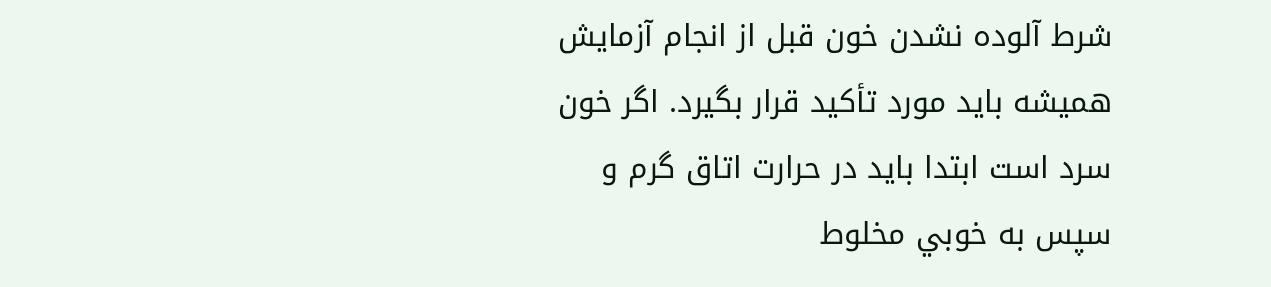شرط آلوده نشدن خون قبل از انجام آزمايش هميشه بايد مورد تأكيد قرار بگيرد. اگر خون سرد است ابتدا بايد در حرارت اتاق گرم و سپس به خوبي مخلوط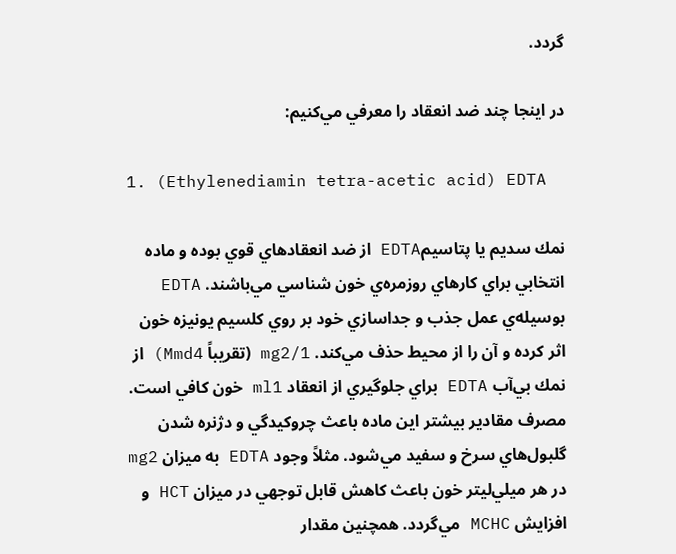گردد.

در اينجا چند ضد انعقاد را معرفي مي‌كنيم:

1. (Ethylenediamin tetra-acetic acid) EDTA

نمك سديم يا پتاسيمEDTA از ضد انعقادهاي قوي بوده و ماده انتخابي براي كارهاي روزمره‌ي خون شناسي مي‌باشند. EDTA بوسيله‌ي عمل جذب و جداسازي خود بر روي كلسيم يونيزه خون اثر كرده و آن را از محيط حذف مي‌كند. mg2/1 (تقريباً Mmd4) از نمك بي‌آب EDTA براي جلوگيري از انعقاد ml1 خون كافي است. مصرف مقادير بيشتر اين ماده باعث چروكيدگي و دژنره شدن گلبول‌هاي سرخ و سفيد مي‌شود. مثلاً وجود EDTA به ميزان mg2 در هر ميلي‌ليتر خون باعث كاهش قابل توجهي در ميزان HCT و افزايش MCHC مي‌گردد. همچنين مقدار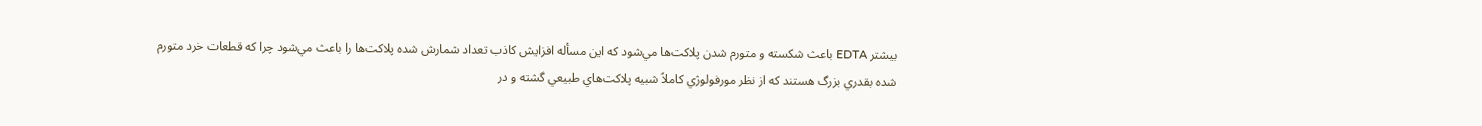بيشتر EDTA باعث شكسته و متورم شدن پلاكت‌ها مي‌شود كه اين مسأله افزايش كاذب تعداد شمارش شده پلاكت‌ها را باعث مي‌شود چرا كه قطعات خرد متورم شده بقدري بزرگ هستند كه از نظر مورفولوژي كاملاً شبيه پلاكت‌هاي طبيعي گشته و در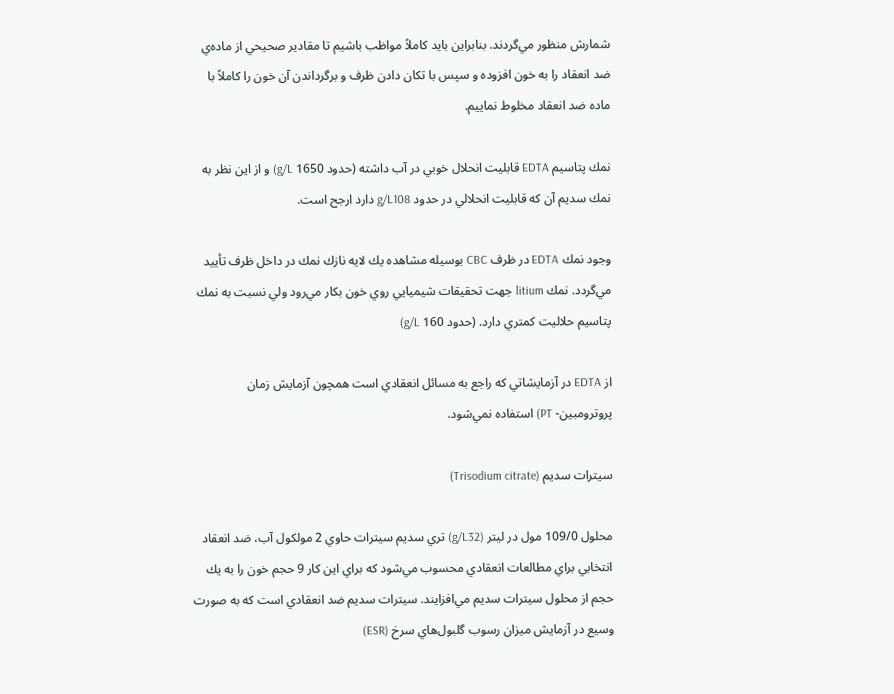شمارش منظور مي‌گردند. بنابراين بايد كاملاً مواظب باشيم تا مقادير صحيحي از ماده‌ي ضد انعقاد را به خون افزوده و سپس با تكان دادن ظرف و برگرداندن آن خون را كاملاً با ماده ضد انعقاد مخلوط نماييم.

نمك پتاسيم EDTA قابليت انحلال خوبي در آب داشته (حدود 1650 g/L) و از اين نظر به نمك سديم آن كه قابليت انحلالي در حدود g/L108 دارد ارجح است.

وجود نمك EDTA در ظرف CBC بوسيله مشاهده يك لايه نازك نمك در داخل ظرف تأييد مي‌گردد. نمك litium جهت تحقيقات شيميايي روي خون بكار مي‌رود ولي نسبت به نمك پتاسيم حلاليت كمتري دارد. (حدود 160 g/L)

از EDTA در آزمايشاتي كه راجع به مسائل انعقادي است همچون آزمايش زمان پروترومبين- PT) استفاده نمي‌شود.

سيترات سديم (Trisodium citrate)

محلول 109/0 مول در ليتر (g/L32) تري سديم سيترات حاوي 2 مولكول آب، ضد انعقاد انتخابي براي مطالعات انعقادي محسوب مي‌شود كه براي اين كار 9 حجم خون را به يك حجم از محلول سيترات سديم مي‌افزايند. سيترات سديم ضد انعقادي است كه به صورت وسيع در آزمايش ميزان رسوب گلبول‌هاي سرخ (ESR)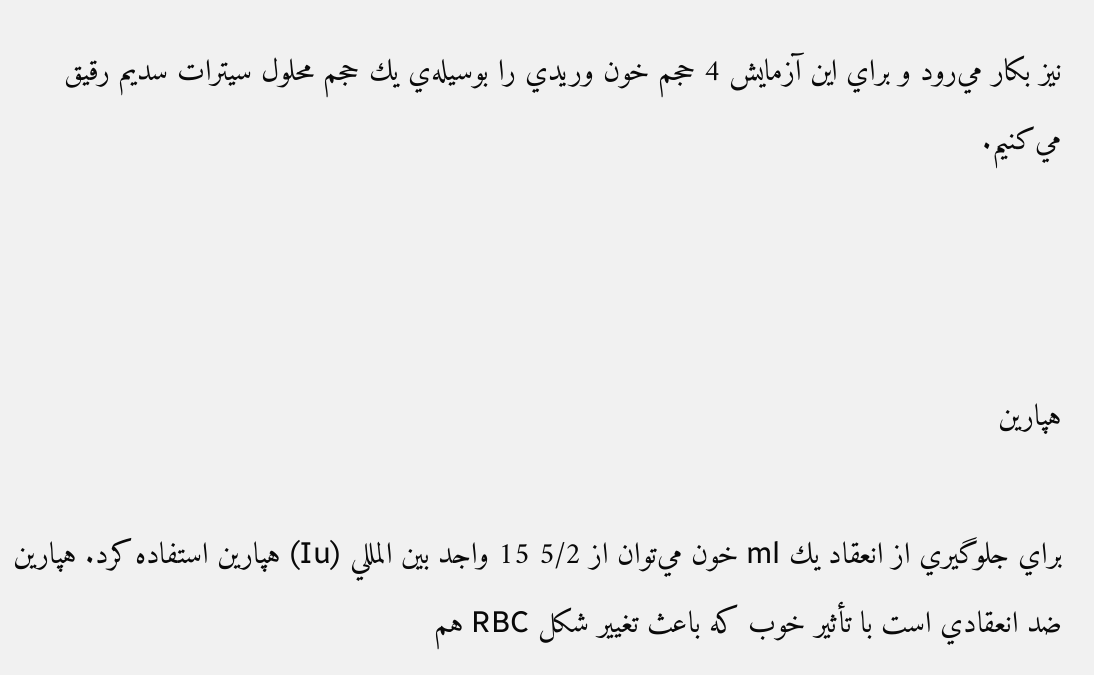نيز بكار مي‌رود و براي اين آزمايش 4 حجم خون وريدي را بوسيله‌ي يك حجم محلول سيترات سديم رقيق مي‌كنيم.



هپارين

براي جلوگيري از انعقاد يك ml خون مي‌توان از 5/2 15 واجد بين المللي (Iu) هپارين استفاده كرد. هپارين ضد انعقادي است با تأثير خوب كه باعث تغيير شكل RBC هم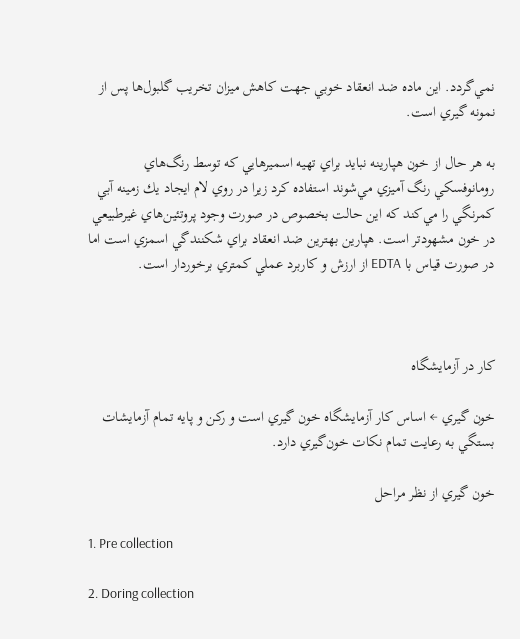نمي‌گردد. اين ماده ضد انعقاد خوبي جهت كاهش ميزان تخريب گلبول‌ها پس از نمونه گيري است.

به هر حال از خون هپارينه نبايد براي تهيه اسميرهايي كه توسط رنگ‌هاي رومانوفسكي رنگ آميزي مي‌شوند استفاده كرد زيرا در روي لام ايجاد يك زمينه آبي كمرنگي را مي‌كند كه اين حالت بخصوص در صورت وجود پروتئين‌هاي غيرطبيعي در خون مشهودتر است. هپارين بهترين ضد انعقاد براي شكنندگي اسمزي است اما در صورت قياس با EDTA از ارزش و كاربرد عملي كمتري برخوردار است.



كار در آزمايشگاه

خون گيري ← اساس كار آزمايشگاه خون گيري است و ركن و پايه تمام آزمايشات بستگي به رعايت تمام نكات خون‌گيري دارد.

خون گيري از نظر مراحل

1. Pre collection

2. Doring collection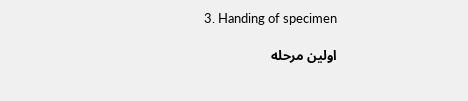3. Handing of specimen

اولين مرحله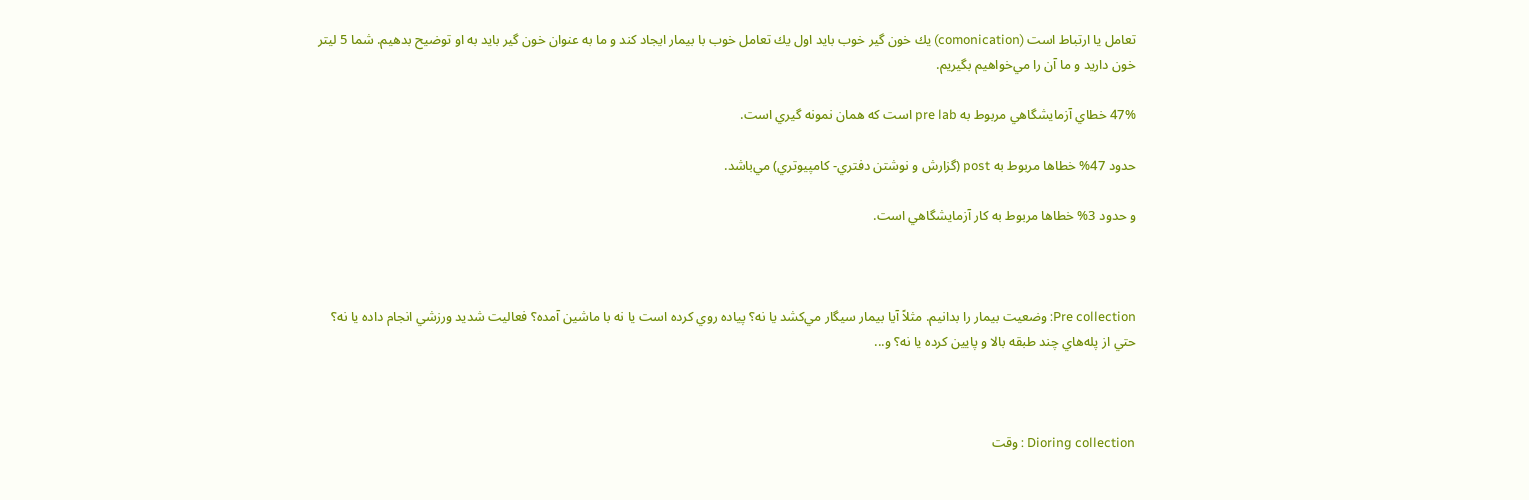تعامل يا ارتباط است (comonication) يك خون گير خوب بايد اول يك تعامل خوب با بيمار ايجاد كند و ما به عنوان خون گير بايد به او توضيح بدهيم. شما 5 ليتر خون داريد و ما آن را مي‌خواهيم بگيريم.

47% خطاي آزمايشگاهي مربوط به pre lab است كه همان نمونه گيري است.

حدود 47% خطاها مربوط به post (گزارش و نوشتن دفتري- كامپيوتري) مي‌باشد.

و حدود 3% خطاها مربوط به كار آزمايشگاهي است.



Pre collection: وضعيت بيمار را بدانيم. مثلاً آيا بيمار سيگار مي‌كشد يا نه؟ پياده روي كرده است يا نه با ماشين آمده؟ فعاليت شديد ورزشي انجام داده يا نه؟ حتي از پله‌هاي چند طبقه بالا و پايين كرده يا نه؟ و...



Dioring collection : وقت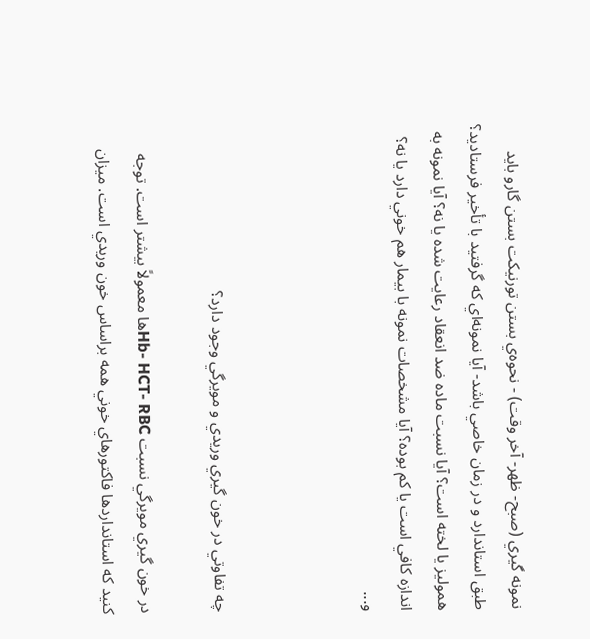نمونه گيري (صبح- ظهر- آخر وقت) - نحوه‌ي بستن تورنيكت بستن گارو بايد طبق استاندارد و در زمان خاصي باشد- آيا نمونه‌اي كه گرفتيد با تأخير فرستاديد؟ هموليز يا لخته است؟ آيا نسبت ماده ضد انعقاد رعايت شده يا نه؟ آيا نمونه به اندازه كافي است يا كم بوده؟ آيا مشخصات نمونه با بيمار هم خوني دارد يا نه؟ و...



چه تفاوتي در خون گيري وريدي و مويرگي وجود دارد؟

در خون گيري مويرگي نسبت Hb- HCT- RBCها معمولاً بيشتر است. توجه كنيد كه استانداردها فاكتورهاي خوني همه براساس خون وريدي است. ميزان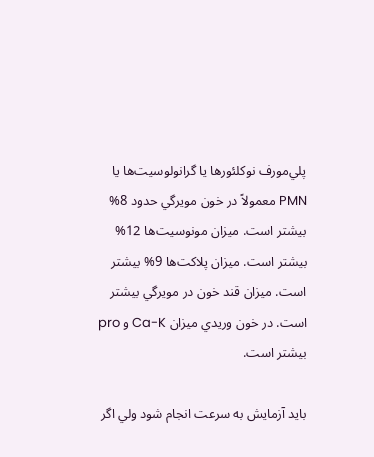پلي‌مورف نوكلئورها يا گرانولوسيت‌ها يا PMN معمولاً در خون مويرگي حدود 8% بيشتر است. ميزان مونوسيت‌ها 12% بيشتر است. ميزان پلاكت‌ها 9% بيشتر است. ميزان قند خون در مويرگي بيشتر است. در خون وريدي ميزان Ca-K و pro بيشتر است.

بايد آزمايش به سرعت انجام شود ولي اگر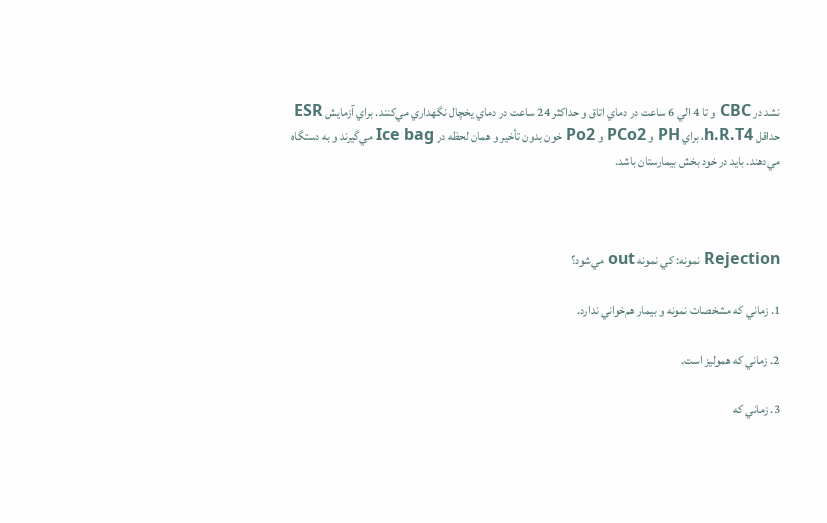نشد در CBC و تا 4 الي 6 ساعت در دماي اتاق و حداكثر 24 ساعت در دماي يخچال نگهداري مي‌كنند. براي آزمايش ESR حداقل h.R.T4، براي PH و PCo2 و Po2 خون بدون تأخير و همان لحظه در Ice bag مي‌گيرند و به دستگاه مي‌دهند. بايد در خود بخش بيمارستان باشد.



Rejection نمونه: كي نمونه out مي‌شود؟‌

1. زماني كه مشخصات نمونه و بيمار هم‌خواني ندارد.

2. زماني كه هموليز است.

3. زماني كه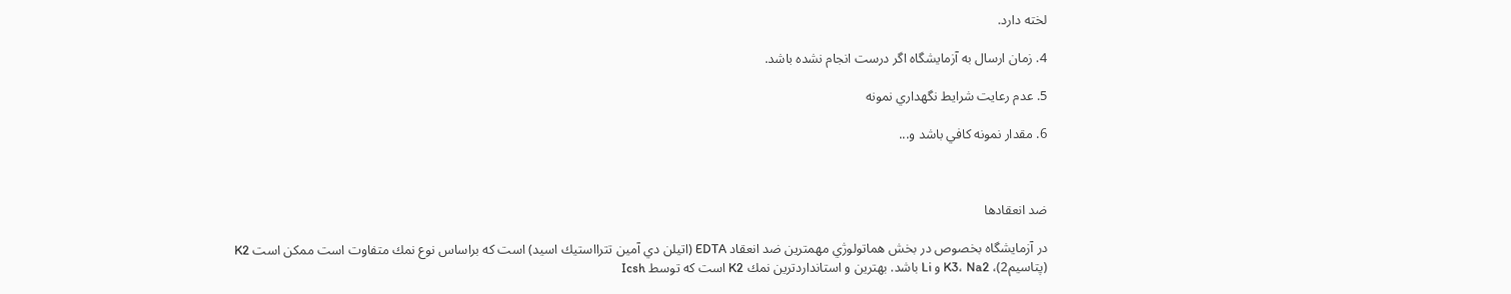لخته دارد.

4. زمان ارسال به آزمايشگاه اگر درست انجام نشده باشد.

5. عدم رعايت شرايط نگهداري نمونه

6. مقدار نمونه كافي باشد و...



ضد انعقادها

در آزمايشگاه بخصوص در بخش هماتولوژي مهمترين ضد انعقاد EDTA (اتيلن دي آمين تترااستيك اسيد) است كه براساس نوع نمك متفاوت است ممكن است K2 (پتاسيم2)، K3، Na2 و Li باشد. بهترين و استانداردترين نمك K2 است كه توسط Icsh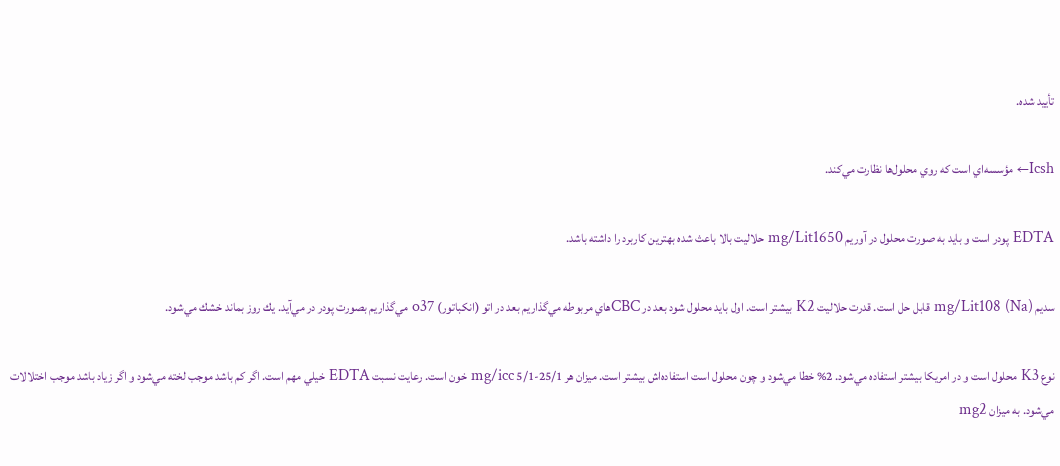تأييد شده.

Icsh← مؤسسه‌اي است كه روي محلول‌ها نظارت مي‌كند.

EDTA پودر است و بايد به صورت محلول در آوريم mg/Lit1650 حلاليت بالا باعث شده بهترين كاربرد را داشته باشد.

سديم (Na) mg/Lit108 قابل حل است. قدرت حلاليت K2 بيشتر است. اول بايد محلول شود بعد در CBCهاي مربوطه مي‌گذاريم بعد در اتو (انكباتور) o37 مي‌گذاريم بصورت پودر در مي‌آيد. يك روز بماند خشك مي‌شود.

نوع K3 محلول است و در امريكا بيشتر استفاده مي‌شود. 2% خطا مي‌شود و چون محلول است استفاده‌اش بيشتر است. ميزان هر 25/1-5/1 mg/icc خون است. رعايت نسبت EDTA خيلي مهم است. اگر كم باشد موجب لخته مي‌شود و اگر زياد باشد موجب اختلالات مي‌شود. به ميزان mg2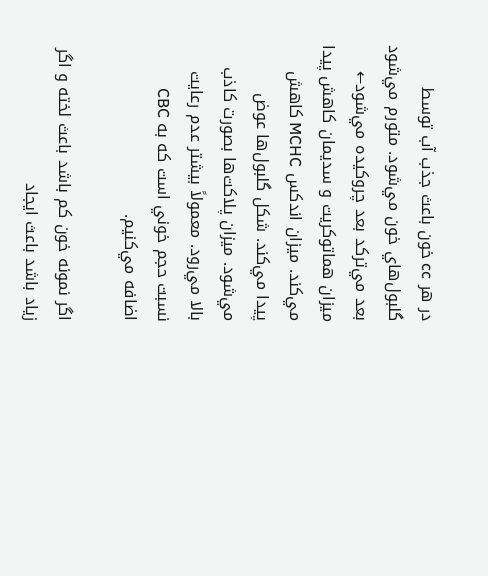در هر cc خون باعث جذب آب توسط گلبول‌هاي خون مي‌شود. متورم مي‌شود بعد مي‌تركد بعد چروكيده مي‌شود← ميزان هماتوكريت و سديمان كاهش پيدا مي‌كند. ميزان اندكس MCHC كاهش پيدا مي‌كند. شكل گلبول‌ها عوض مي‌شود. ميزان پلاكت‌ها بصورت كاذب بالا مي‌رود. معمولاً بيشتر عدم رعايت نسبت حجم خوني است كه به CBC اضافه مي‌كنيم.

اگر نمونه خون كم باشد باعث لخته و اگر زياد باشد باعث ايجاد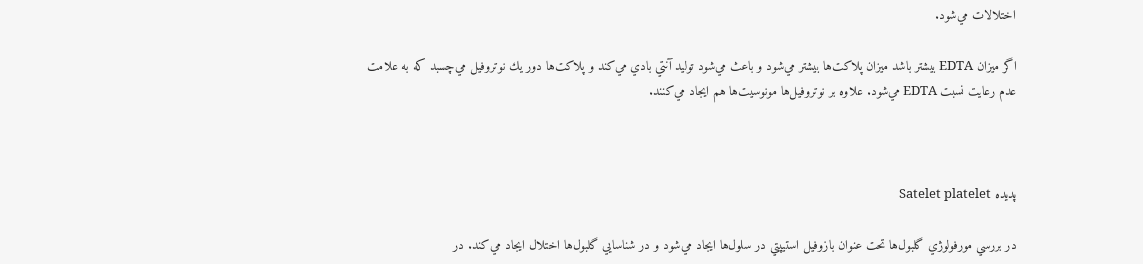اختلالات مي‌شود.

اگر ميزان EDTA بيشتر باشد ميزان پلاكت‌ها بيشتر مي‌شود و باعث مي‌شود توليد آنتي بادي مي‌كند و پلاكت‌ها دور يك نوتروفيل مي‌چسبد كه به علامت عدم رعايت نسبت EDTA مي‌شود. علاوه بر نوتروفيل‌ها مونوسيت‌ها هم ايجاد مي‌كنند.



پديده Satelet platelet

در بررسي مورفولوژي گلبول‌ها تحت عنوان بازوفيل استيپتي در سلول‌ها ايجاد مي‌شود و در شناسايي گلبول‌ها اختلال ايجاد مي‌كند. در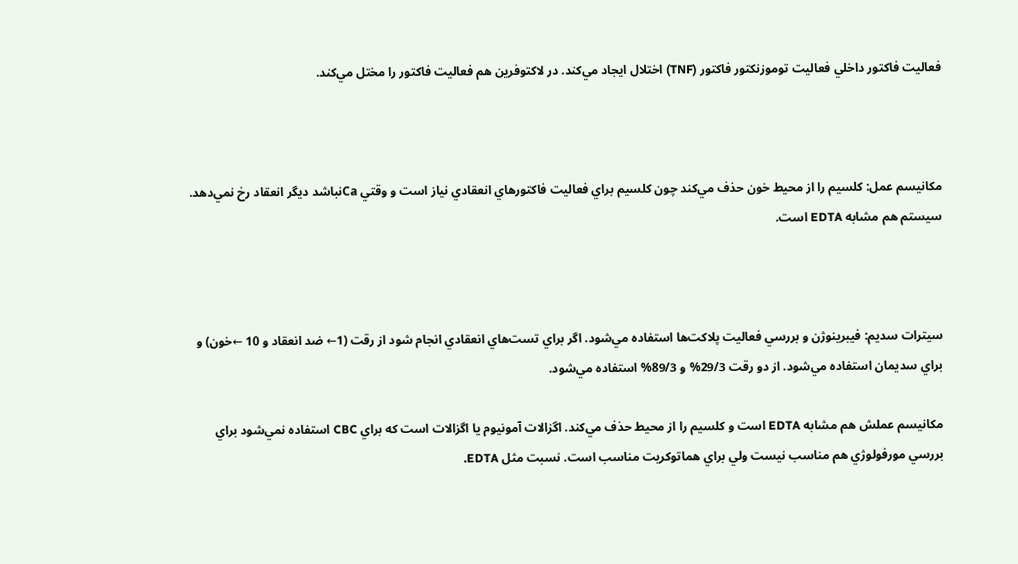فعاليت فاكتور داخلي فعاليت توموزنكتور فاكتور (TNF) اختلال ايجاد مي‌كند. در لاكتوفرين هم فعاليت فاكتور را مختل مي‌كند.



مكانيسم عمل: كلسيم را از محيط خون حذف مي‌كند چون كلسيم براي فعاليت فاكتورهاي انعقادي نياز است و وقتي Caنباشد ديگر انعقاد رخ نمي‌دهد. سيستم هم مشابه EDTA است.



سيترات سديم: فيبرينوژن و بررسي فعاليت پلاكت‌ها استفاده مي‌شود. اگر براي تست‌هاي انعقادي انجام شود از رقت (1← ضد انعقاد و 10 ←خون) و براي سديمان استفاده مي‌شود. از دو رقت 29/3% و 89/3% استفاده مي‌شود.

مكانيسم عملش هم مشابه EDTA است و كلسيم را از محيط حذف مي‌كند. اگزالات آمونيوم يا اگزالات است كه براي CBC استفاده نمي‌شود براي بررسي مورفولوژي هم مناسب نيست ولي براي هماتوكريت مناسب است. نسبت مثل EDTA.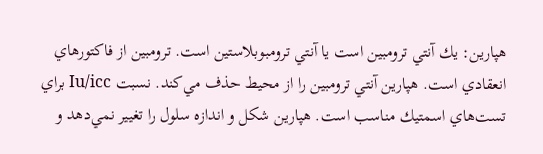هپارين: يك آنتي ترومبين است يا آنتي ترومبوبلاستين است. ترومبين از فاكتور‌هاي انعقادي است. هپارين آنتي ترومبين را از محيط حذف مي‌كند. نسبت Iu/icc براي تست‌هاي اسمتيك مناسب است. هپارين شكل و اندازه سلول را تغيير نمي‌دهد و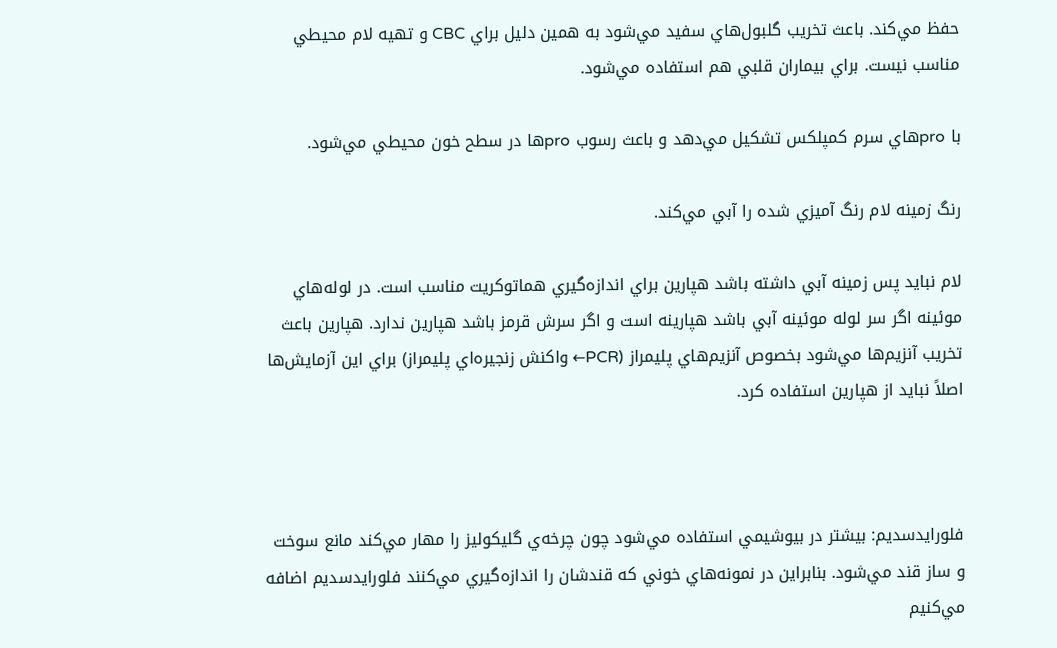حفظ مي‌كند. باعث تخريب گلبول‌هاي سفيد مي‌شود به همين دليل براي CBC و تهيه لام محيطي مناسب نيست. براي بيماران قلبي هم استفاده مي‌شود.

با proهاي سرم كمپلكس تشكيل مي‌دهد و باعث رسوب proها در سطح خون محيطي مي‌شود.

رنگ زمينه لام رنگ آميزي شده را آبي مي‌كند.

لام نبايد پس زمينه آبي داشته باشد هپارين براي اندازه‌گيري هماتوكريت مناسب است. در لوله‌هاي موئينه اگر سر لوله موئينه آبي باشد هپارينه است و اگر سرش قرمز باشد هپارين ندارد. هپارين باعث تخريب آنزيم‌ها مي‌شود بخصوص آنزيم‌هاي پليمراز (PCR← واكنش زنجيره‌اي پليمراز) براي اين آزمايش‌ها اصلاً نبايد از هپارين استفاده كرد.



فلورايدسديم: بيشتر در بيوشيمي استفاده مي‌شود چون چرخه‌ي گليكوليز را مهار مي‌كند مانع سوخت و ساز قند مي‌شود. بنابراين در نمونه‌هاي خوني كه قندشان را اندازه‌گيري مي‌كنند فلورايدسديم اضافه مي‌كنيم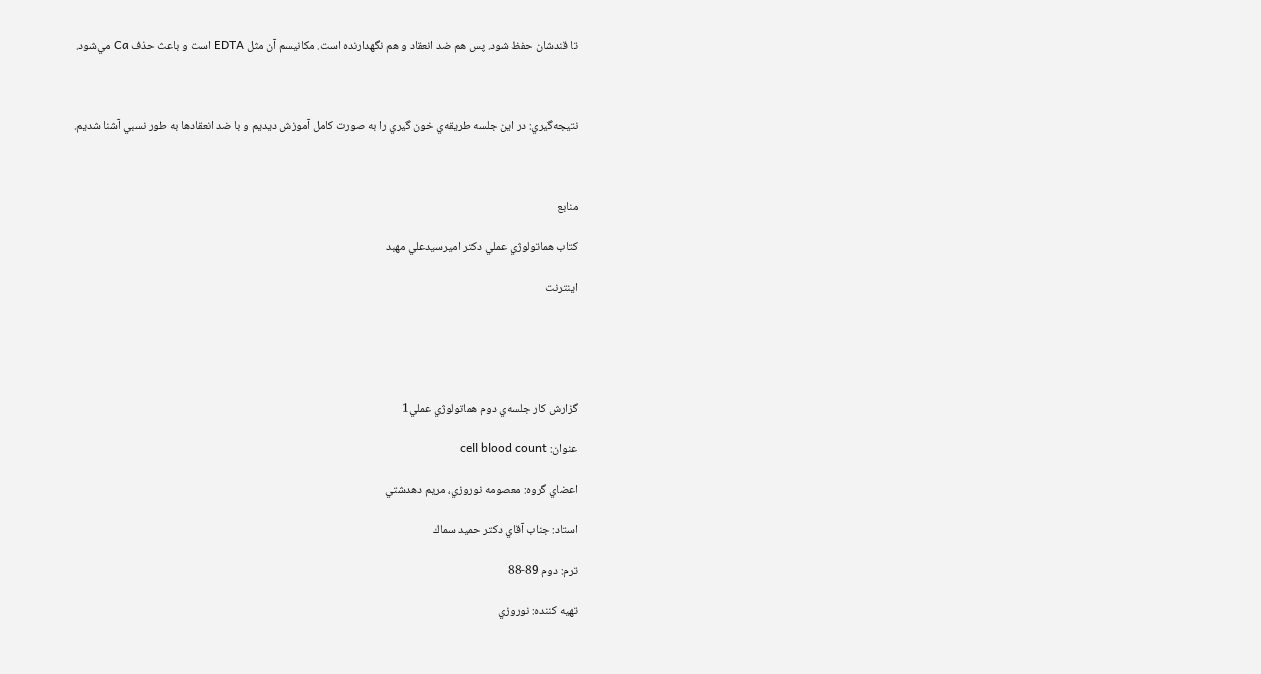تا قندشان حفظ شود. پس هم ضد انعقاد و هم نگهدارنده است. مكانيسم آن مثل EDTA است و باعث حذف Ca مي‌شود.



نتيجه‌گيري: در اين جلسه طريقه‌ي خون گيري را به صورت كامل آموزش ديديم و با ضد انعقادها به طور نسبي آشنا شديم.



منابع

كتاب هماتولوژي عملي دكتر اميرسيدعلي مهبد

اينترنت





گزارش كار جلسه‌ي دوم هماتولوژي عملي1

عنوان: cell blood count

اعضاي گروه: معصومه نوروزي، مريم دهدشتي

استاد: جناب آقاي دكتر حميد سماك

ترم: دوم 89-88

تهيه كننده: نوروزي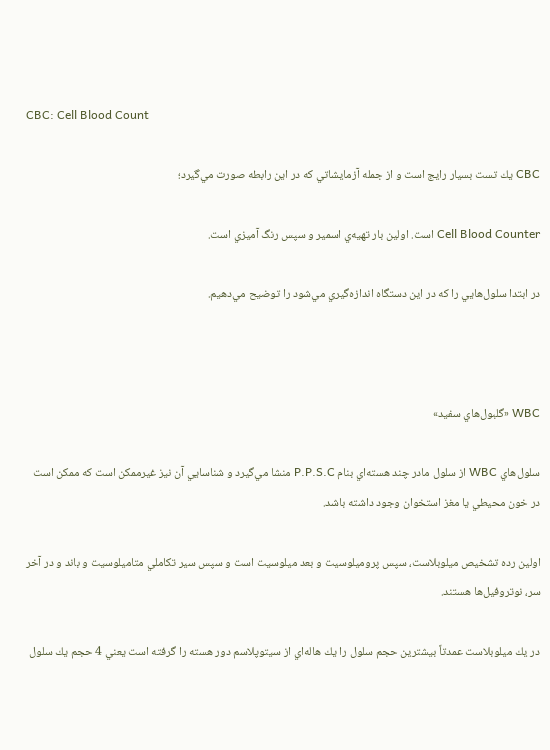CBC: Cell Blood Count

CBC يك تست بسيار رايج است و از جمله آزمايشاتي كه در اين رابطه صورت مي‌گيرد؛

Cell Blood Counter است. اولين بار تهيه‌ي اسمير و سپس رنگ آميزي است.

در ابتدا سلول‌هايي را كه در اين دستگاه اندازه‌گيري مي‌شود را توضيح مي‌دهيم.



WBC «گلبول‌هاي سفيد»

سلول‌هاي WBC از سلول مادر چند هسته‌اي بنام P.P.S.C منشا مي‌گيرد و شناسايي آن نيز غيرممكن است كه ممكن است در خون محيطي يا مغز استخوان وجود داشته باشد.

اولين رده تشخيص ميلوبلاست، سپس پروميلوسيت و بعد ميلوسيت است و سپس سير تكاملي متاميلوسيت و باند و در آخر سر، نوتروفيل‌ها هستند.

در يك ميلوبلاست عمدتاً بيشترين حجم سلول را يك هاله‌اي از سيتوپلاسم دور هسته را گرفته است يعني 4 حجم يك سلول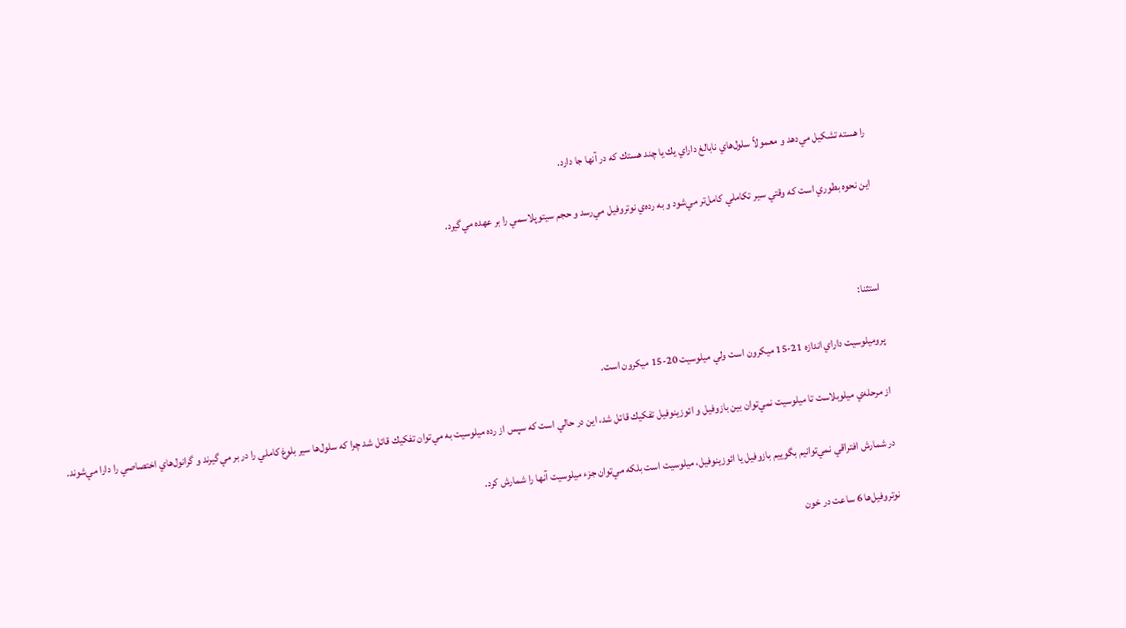را هسته تشكيل مي‌دهد و معمولاً سلول‌هاي نابالغ داراي يك يا چند هستك كه در آنها جا دارد.

اين نحوه بطوري است كه وقتي سير تكاملي كامل‌تر مي‌شود و به رده‌ي نوتروفيل مي‌رسد و حجم سيتوپلاسمي را بر عهده مي‌گيرد.



استثنا:

پروميلوسيت داراي اندازه 21-15 ميكرون است ولي ميلوسيت 20-15 ميكرون است.

از مرحله‌ي ميلوبلاست تا ميلوسيت نمي‌توان بين بازوفيل و ائوزينوفيل تفكيك قائل شد، اين در حالي است كه سپس از رده ميلوسيت به مي‌توان تفكيك قائل شد چرا كه سلول‌ها سير بلوغ كاملي را در بر مي‌گيرند و گرانول‌هاي اختصاصي را دارا مي‌شوند.

در شمارش افتراقي نمي‌توانيم بگوييم بازوفيل يا ائوزينوفيل، ميلوسيت است بلكه مي‌توان جزء ميلوسيت آنها را شمارش كرد.

نوتروفيل‌ها 6 ساعت در خون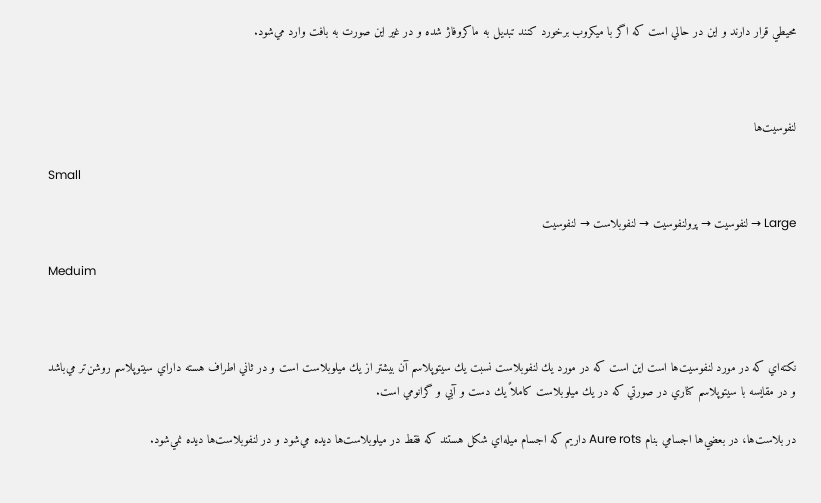محيطي قرار دارند و اين در حالي است كه اگر با ميكروب برخورد كنند تبديل به ماكروفاژ شده و در غير اين صورت به بافت وارد مي‌شود.



لنفوسيت‌ها

Small

Large → لنفوسيت → پرولنفوسيت → لنفوبلاست → لنفوسيت

Meduim



نكته‌اي كه در مورد لنفوسيت‌ها است اين است كه در مورد يك لنفوبلاست نسبت يك سيتوپلاسم آن بيشتر از يك ميلوبلاست است و در ثاني اطراف هسته داراي سيتوپلاسم روشن‌تر مي‌باشد و در مقايسه با سيتوپلاسم كناري در صورتي كه در يك ميلوبلاست كاملاً يك دست و آبي و گرانومي است.

در بلاست‌ها، در بعضي‌ها اجسامي بنام Aure rots داريم كه اجسام ميله‌اي شكل هستند كه فقط در ميلوبلاست‌ها ديده مي‌شود و در لنفوبلاست‌ها ديده نمي‌شود.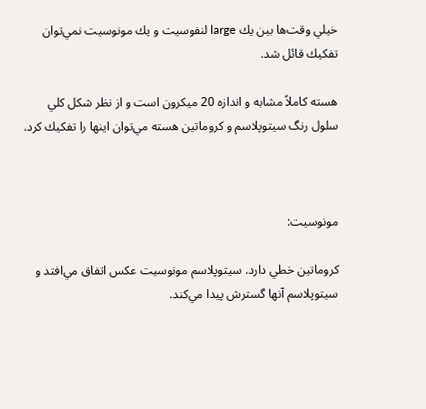خيلي وقت‌ها بين يك large لنفوسيت و يك مونوسيت نمي‌توان تفكيك قائل شد.

هسته كاملاً مشابه و اندازه 20 ميكرون است و از نظر شكل كلي سلول رنگ سيتوپلاسم و كروماتين هسته مي‌توان اينها را تفكيك كرد.



مونوسيت:

كروماتين خطي دارد. سيتوپلاسم مونوسيت عكس اتفاق مي‌افتد و سيتوپلاسم آنها گسترش پيدا مي‌كند.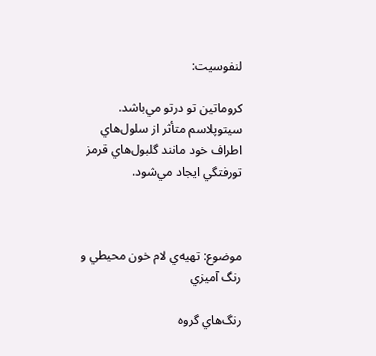لنفوسيت‌:

كروماتين تو درتو مي‌باشد. سيتوپلاسم متأثر از سلول‌هاي اطراف خود مانند گلبول‌هاي قرمز تورفتگي ايجاد مي‌شود.



موضوع: تهيه‌ي لام خون محيطي و رنگ آميزي

رنگ‌هاي گروه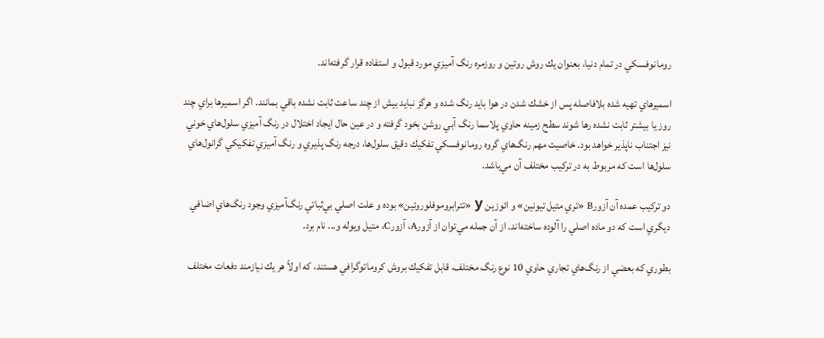رومانوفسكي در تمام دنيا، بعنوان يك روش روتين و روزمره رنگ آميزي مورد قبول و استفاده قرار گرفته‌اند.

اسميرهاي تهيه شده بلافاصله پس از خشك شدن در هوا بايد رنگ شده و هرگز نبايد بيش از چند ساعت ثابت نشده باقي بمانند. اگر اسميرها براي چند روز يا بيشتر ثابت نشده رها شوند سطح زمينه حاوي پلاسما رنگ آبي روشن بخود گرفته و در عين حال ايجاد اختلال در رنگ آميزي سلول‌هاي خوني نيز اجتناب ناپذير خواهد بود. خاصيت مهم رنگ‌هاي گروه رومانوفسكي تفكيك دقيق سلول‌ها، درجه رنگ پذيري و رنگ آميزي تفكيكي گرانول‌هاي سلول‌ها است كه مربوط به در تركيب مختلف آن مي‌باشد.

دو تركيب عمده آن آزورB «تري متيل تيونين» و ائوزين y «تترابروموفلوروئين» بوده و علت اصلي بي‌ثباتي رنگ‌آميزي وجود رنگ‌هاي اضافي ديگري است كه دو ماده اصلي را آلوده ساخته‌اند. از آن جمله مي‌توان از آزورA، آزورC، متيل ويوله و... نام برد.

بطوري كه بعضي از رنگ‌هاي تجاري حاوي 10 نوع رنگ مختلف، قابل تفكيك بروش كروماتوگرافي هستند، كه اولاً هر يك نيازمند دفعات مختلف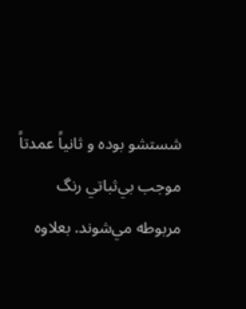شستشو بوده و ثانياً عمدتاً موجب بي‌ثباتي رنگ مربوطه مي‌شوند. بعلاوه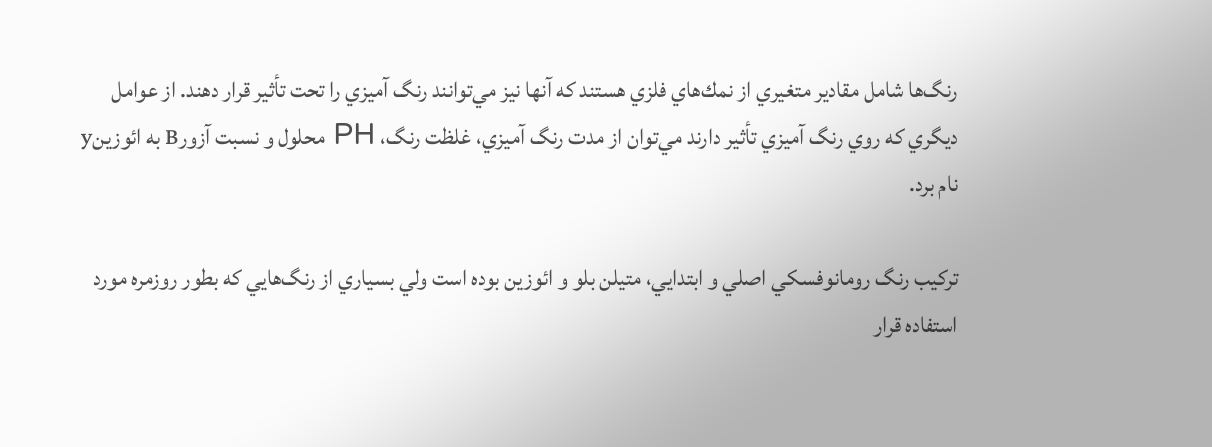رنگ‌ها شامل مقادير متغيري از نمك‌هاي فلزي هستند كه آنها نيز مي‌توانند رنگ آميزي را تحت تأثير قرار دهند. از عوامل ديگري كه روي رنگ آميزي تأثير دارند مي‌توان از مدت رنگ آميزي، غلظت رنگ، PH محلول و نسبت آزورB به ائوزينy نام برد.

تركيب رنگ رومانوفسكي اصلي و ابتدايي، متيلن بلو و ائوزين بوده است ولي بسياري از رنگ‌هايي كه بطور روزمره مورد استفاده قرار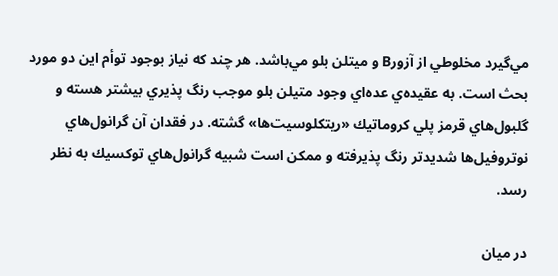مي‌گيرد مخلوطي از آزورB و ميتلن بلو مي‌باشد. هر چند كه نياز بوجود توأم اين دو مورد بحث است. به عقيده‌ي عده‌اي وجود متيلن بلو موجب رنگ پذيري بيشتر هسته و گلبول‌هاي قرمز پلي كروماتيك «ريتكلوسيت‌ها» گشته. در فقدان آن گرانول‌هاي نوتروفيل‌ها شديدتر رنگ پذيرفته و ممكن است شبيه گرانول‌هاي توكسيك به نظر رسد.

در ميان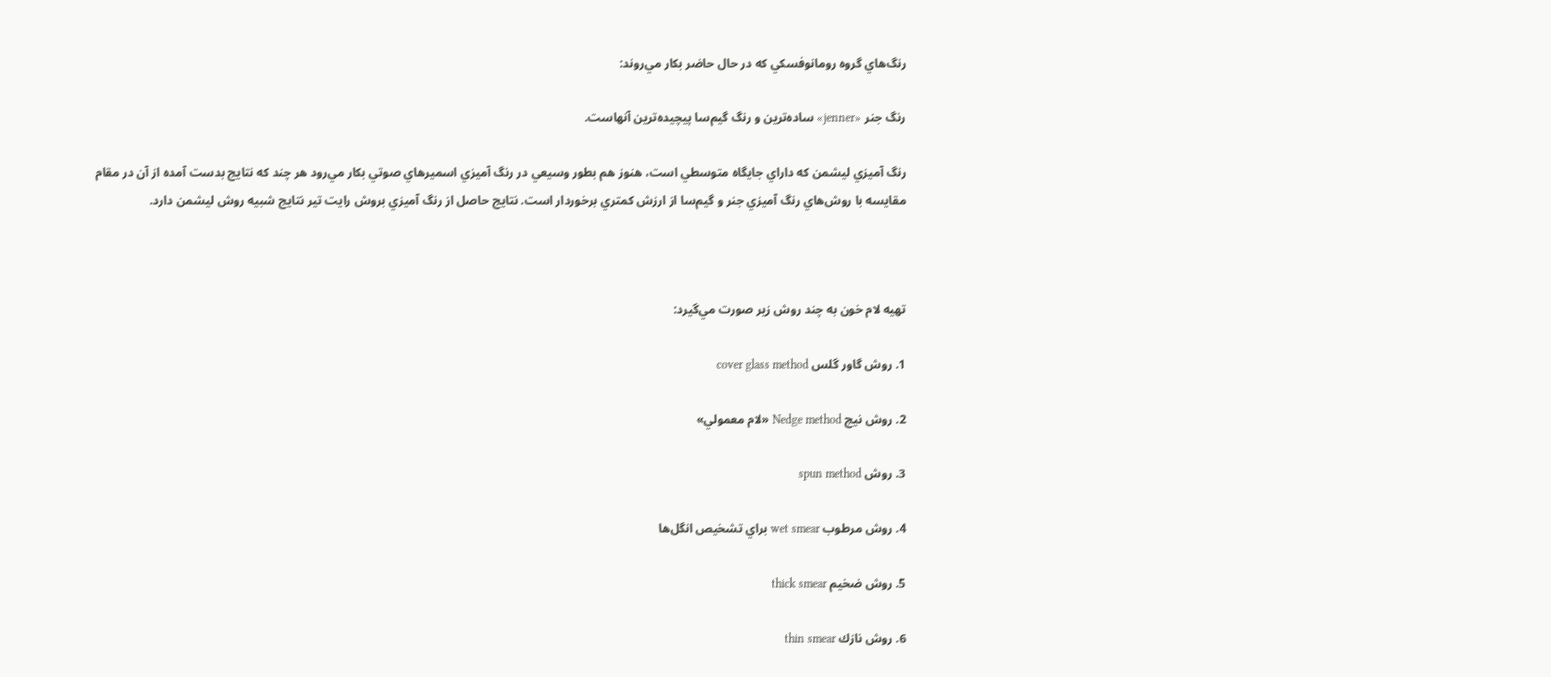رنگ‌هاي گروه رومانوفسكي كه در حال حاضر بكار مي‌روند:

رنگ جنر «jenner» ساده‌ترين و رنگ گيم‌سا پيچيده‌ترين آنهاست.

رنگ آميزي ليشمن كه داراي جايگاه متوسطي است، هنوز هم بطور وسيعي در رنگ آميزي اسميرهاي صوتي بكار مي‌رود هر چند كه نتايج بدست آمده از آن در مقام مقايسه با روش‌هاي رنگ آميزي جنر و گيم‌سا از ارزش كمتري برخوردار است. نتايج حاصل از رنگ آميزي بروش رايت تير نتايج شبيه روش ليشمن دارد.



تهيه لام خون به چند روش زير صورت مي‌گيرد:

1. روش گاور گلس cover glass method

2. روش نيچ Nedge method «لام معمولي»

3. روش spun method

4. روش مرطوب wet smear براي تشخيص انگل‌ها

5. روش ضخيم thick smear

6. روش نازك thin smear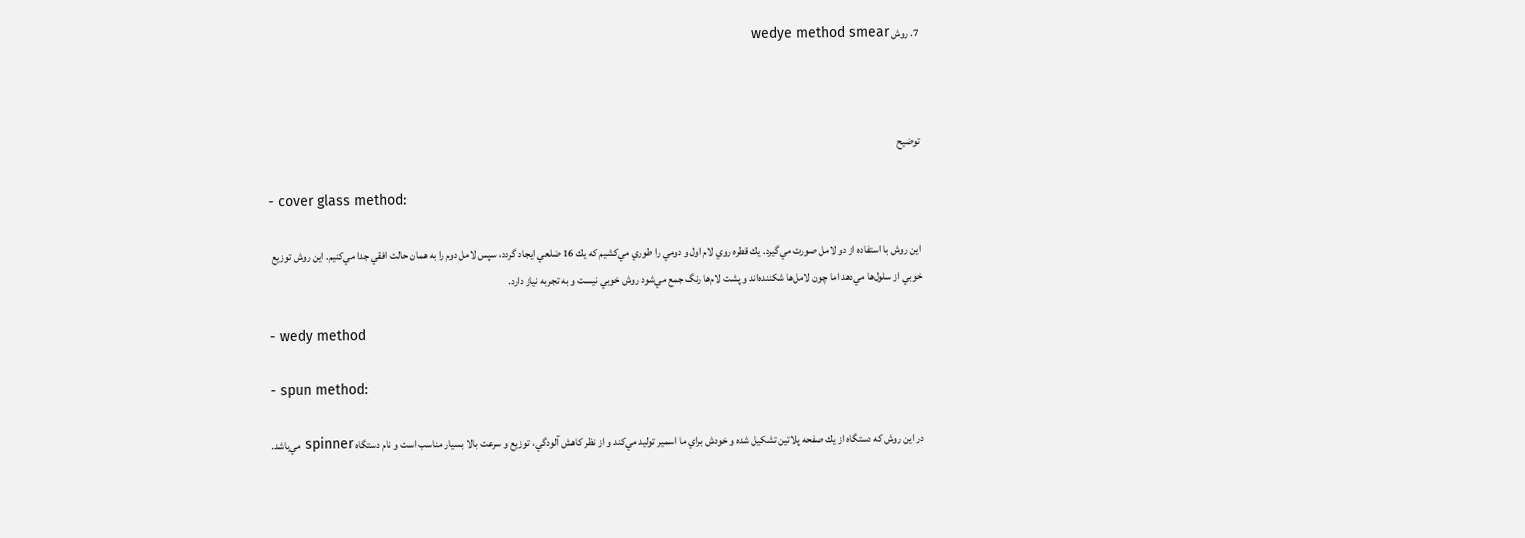7. روش wedye method smear



توضيح

- cover glass method:

اين روش با استفاده از دو لامل صورت مي‌گيرد. يك قطره روي لام اول و دومي را طوري مي‌كشيم كه يك 16 ضلعي ايجاد گردد، سپس لامل دوم را به همان حالت افقي جدا مي‌كنيم. اين روش توزيع خوبي از سلول‌ها مي‌دهد اما چون لامل‌ها شكننده‌اند و پشت لام‌ها رنگ جمع مي‌شود روش خوبي نيست و به تجربه نياز دارد.

- wedy method

- spun method:

در اين روش كه دستگاه از يك صفحه پلاتين تشكيل شده و خودش براي ما اسمير توليد مي‌كند و از نظر كاهش آلودگي، توزيع و سرعت بالا بسيار مناسب است و نام دستگاه spinner مي‌باشد.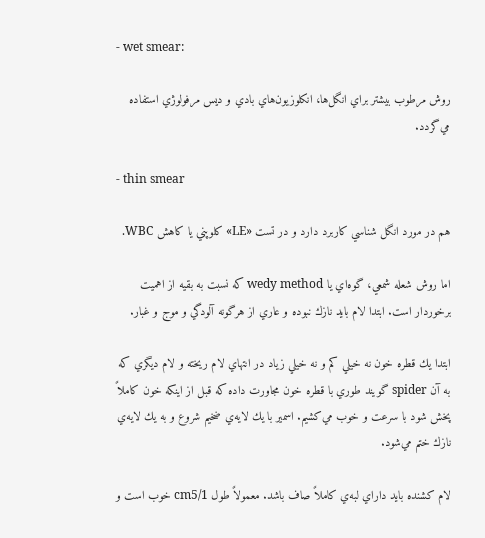- wet smear:

روش مرطوب بيشتر براي انگل‌ها، انكلوزيون‌هاي بادي و ديس مرفولوژي استفاده مي‌گردد.

- thin smear

هم در مورد انگل شناسي كاربرد دارد و در تست «LE» كلوپني يا كاهش WBC.

اما روش شعله شمعي، گوه‌اي يا wedy method كه نسبت به بقيه از اهميت برخوردار است. ابتدا لام بايد نازك نبوده و عاري از هرگونه آلودگي و موج و غبار.

ابتدا يك قطره خون نه خيلي كم و نه خيلي زياد در انتهاي لام ريخته و لام ديگري كه به آن spider گويند طوري با قطره خون مجاورت داده كه قبل از اينكه خون كاملاً پخش شود با سرعت و خوب مي‌كشيم. اسمير با يك لايه‌ي ضخيم شروع و به يك لايه‌ي نازك ختم مي‌شود.

لام كشنده بايد داراي لبه‌ي كاملاً صاف باشد. معمولاً طول cm5/1 خوب است و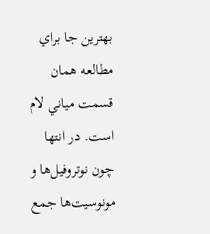بهترين جا براي مطالعه همان قسمت مياني لام است. در انتها چون نوتروفيل‌ها و مونوسيت‌ها جمع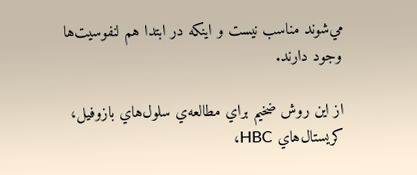مي‌شوند مناسب نيست و اينكه در ابتدا هم لنفوسيت‌ها وجود دارند.

از اين روش ضخيم براي مطالعه‌ي سلول‌هاي بازوفيل، كريستال‌هاي HBC،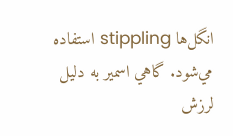انگل‌ها stippling استفاده مي‌شود. گاهي اسمير به دليل لرزش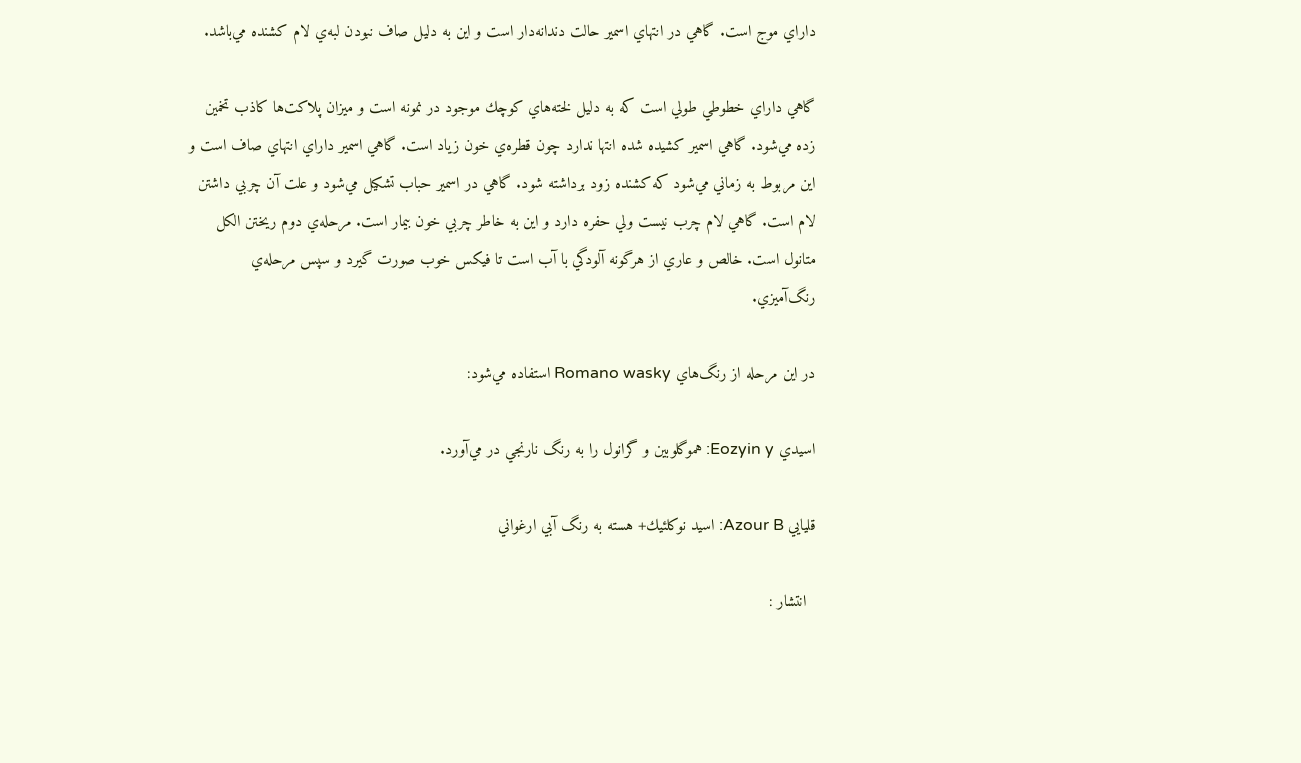داراي موج است. گاهي در انتهاي اسمير حالت دندانه‌دار است و اين به دليل صاف نبودن لبه‌ي لام كشنده مي‌باشد.

گاهي داراي خطوطي طولي است كه به دليل لخته‌هاي كوچك موجود در نمونه است و ميزان پلاكت‌ها كاذب تخمين زده مي‌شود. گاهي اسمير كشيده شده انتها ندارد چون قطره‌ي خون زياد است. گاهي اسمير داراي انتهاي صاف است و اين مربوط به زماني مي‌شود كه كشنده زود برداشته شود. گاهي در اسمير حباب تشكيل مي‌شود و علت آن چربي داشتن لام است. گاهي لام چرب نيست ولي حفره دارد و اين به خاطر چربي خون بيمار است. مرحله‌ي دوم ريختن الكل متانول است. خالص و عاري از هرگونه آلودگي با آب است تا فيكس خوب صورت گيرد و سپس مرحله‌ي رنگ‌آميزي.

در اين مرحله از رنگ‌هاي Romano wasky استفاده مي‌شود:

اسيدي Eozyin y: هموگلوبين و گرانول را به رنگ نارنجي در مي‌آورد.

قليايي Azour B: اسيد نوكلئيك+ هسته به رنگ آبي ارغواني

  انتشار :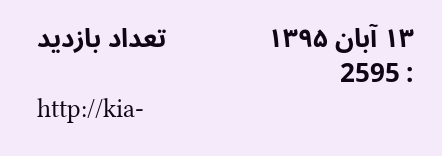۱۳ آبان ۱۳۹۵               تعداد بازدید : 2595
http://kia-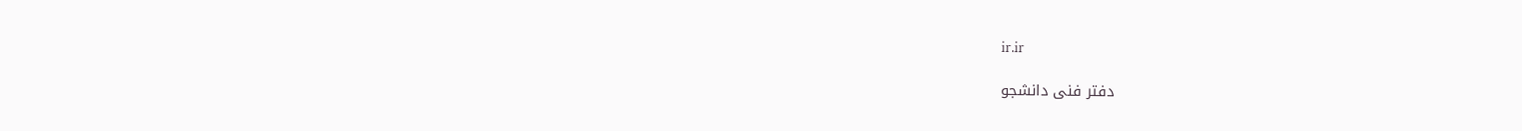ir.ir

دفتر فنی دانشجو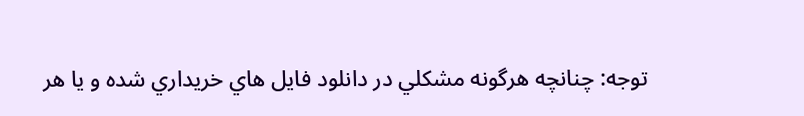توجه: چنانچه هرگونه مشكلي در دانلود فايل هاي خريداري شده و يا هر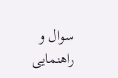سوال و راهنمایی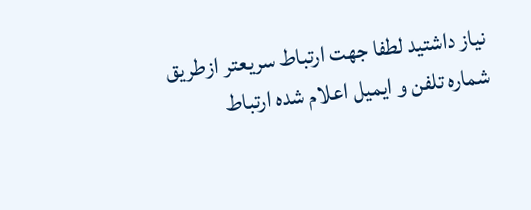نیاز داشتيد لطفا جهت ارتباط سریعتر ازطريق شماره تلفن و ايميل اعلام شده ارتباط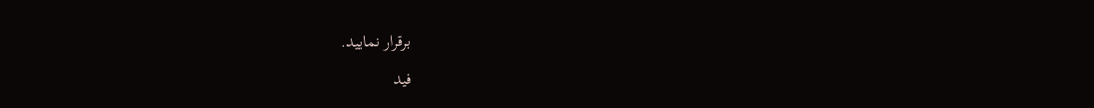برقرار نماييد.

فید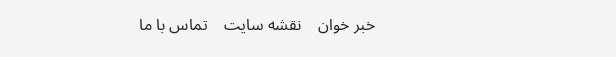خبر خوان    نقشه سایت    تماس با ما